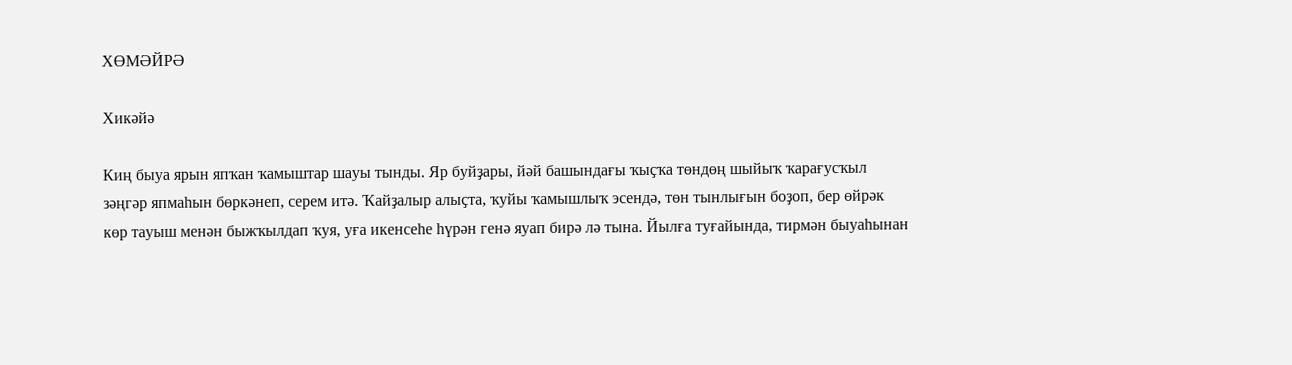ХӨМӘЙРӘ

Хикәйә

Киң быуа ярын япҡан ҡамыштар шауы тынды. Яр буйҙары, йәй башындағы ҡыҫҡа төндөң шыйыҡ ҡарағусҡыл зәңгәр япмаһын бөркәнеп, серем итә. Ҡайҙалыр алыҫта, ҡуйы ҡамышлыҡ эсендә, төн тынлығын боҙоп, бер өйрәк көр тауыш менән быжҡылдап ҡуя, уға икенсеһе һүрән генә яуап бирә лә тына. Йылға туғайында, тирмән быуаһынан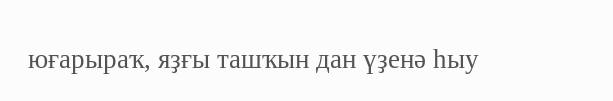юғарыраҡ, яҙғы ташҡын дан үҙенә һыу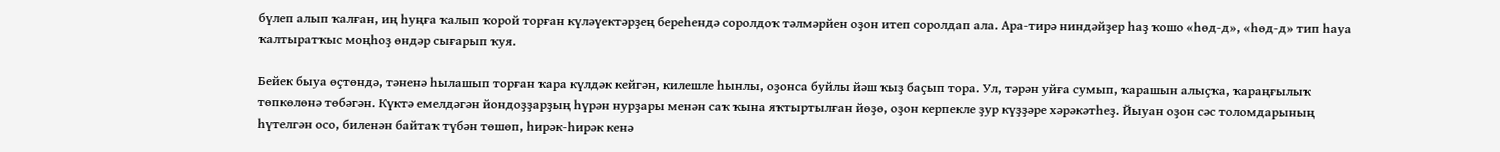бүлеп алып ҡалған, иң һуңға ҡалып ҡорой торған күләүектәрҙең береһендә соролдоҡ тәлмәрйен оҙон итеп соролдап ала. Ара-тирә ниндәйҙер һаҙ ҡошо «һөд-д», «һөд-д» тип һауа ҡалтыратҡыс моңһоҙ өндәр сығарып ҡуя.

Бейек быуа өҫтөндә, тәненә һылашып торған ҡара күлдәк кейгән, килешле һынлы, оҙонса буйлы йәш ҡыҙ баҫып тора. Ул, тәрән уйға сумып, ҡарашын алыҫҡа, ҡараңғылыҡ төпкөлөнә төбәгән. Күктә емелдәгән йондоҙҙарҙың һүрән нурҙары менән саҡ ҡына яҡтыртылған йөҙө, оҙон керпекле ҙур күҙҙәре хәрәкәтһеҙ. Йыуан оҙон сәс толомдарының һүтелгән осо, биленән байтаҡ түбән төшөп, һирәк-һирәк кенә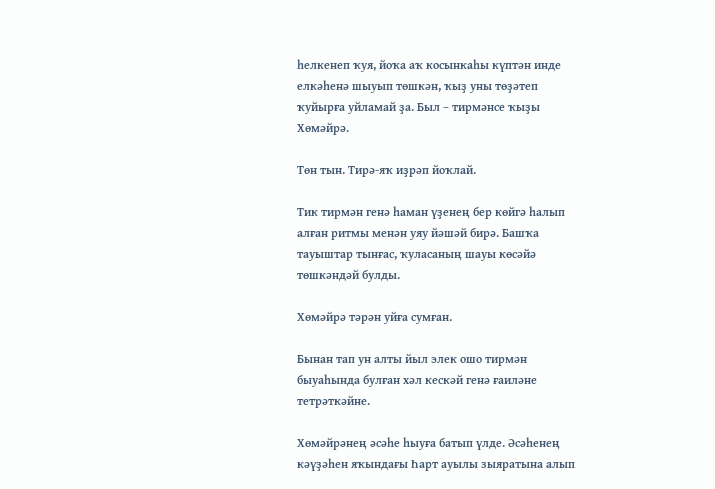һелкенеп ҡуя, йоҡа аҡ косынкаһы күптән инде елкәһенә шыуып төшкән, ҡыҙ уны төҙәтеп ҡуйырға уйламай ҙа. Был – тирмәнсе ҡыҙы Хөмәйрә.

Төн тын. Тирә-яҡ иҙрәп йоҡлай.

Тик тирмән генә һаман үҙенең бер көйгә һалып алған ритмы менән уяу йәшәй бирә. Башҡа тауыштар тынғас, ҡуласаның шауы көсәйә төшкәндәй булды.

Хөмәйрә тәрән уйға сумған.

Бынан тап ун алты йыл элек ошо тирмән быуаһында булған хәл кескәй генә ғаиләне тетрәткәйне.

Хөмәйрәнең әсәһе һыуға батып үлде. Әсәһенең кәүҙәһен яҡындағы Һарт ауылы зыяратына алып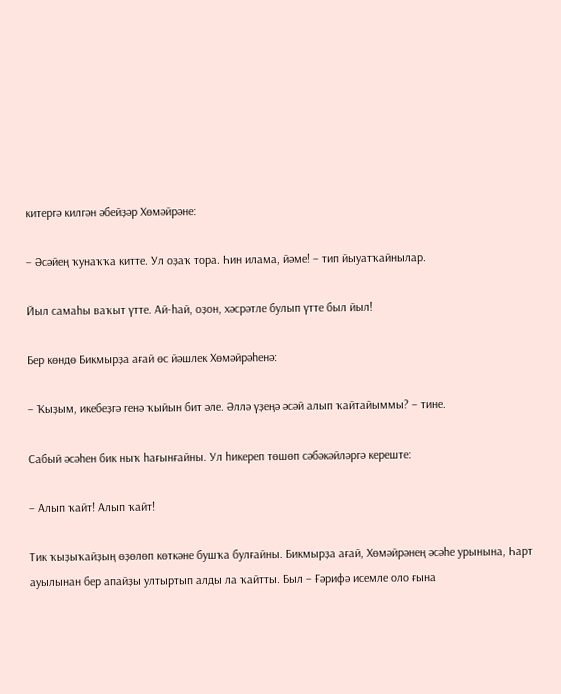китергә килгән әбейҙәр Хөмәйрәне:

– Әсәйең ҡунаҡҡа китте. Ул оҙаҡ тора. Һин илама, йәме! – тип йыуатҡайнылар.

Йыл самаһы ваҡыт үтте. Ай-һай, оҙон, хәсрәтле булып үтте был йыл!

Бер көндө Бикмырҙа ағай өс йәшлек Хөмәйрәһенә:

– Ҡыҙым, икебеҙгә генә ҡыйын бит әле. Әллә үҙеңә әсәй алып ҡайтайыммы? – тине.

Сабый әсәһен бик ныҡ һағынғайны. Ул һикереп төшөп сәбәкәйләргә кереште:

– Алып ҡайт! Алып ҡайт!

Тик ҡыҙыҡайҙың өҙөлөп көткәне бушҡа булғайны. Бикмырҙа ағай, Хөмәйрәнең әсәһе урынына, Һарт ауылынан бер апайҙы ултыртып алды ла ҡайтты. Был – Ғәрифә исемле оло ғына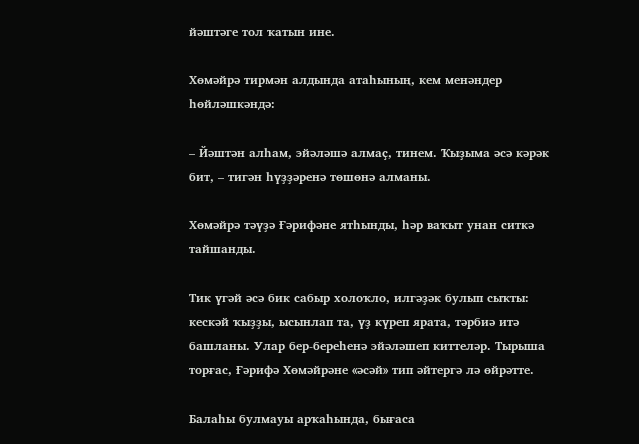йәштәге тол ҡатын ине.

Хөмәйрә тирмән алдында атаһының, кем менәндер һөйләшкәндә:

– Йәштән алһам, эйәләшә алмаҫ, тинем. Ҡыҙыма әсә кәрәк бит, – тигән һүҙҙәренә төшөнә алманы.

Хөмәйрә тәүҙә Ғәрифәне ятһынды, һәр ваҡыт унан ситкә тайшанды.

Тик үгәй әсә бик сабыр холоҡло, илгәҙәк булып сыҡты: кескәй ҡыҙҙы, ысынлап та, үҙ күреп ярата, тәрбиә итә башланы. Улар бер-береһенә эйәләшеп киттеләр. Тырыша торғас, Ғәрифә Хөмәйрәне «әсәй» тип әйтергә лә өйрәтте.

Балаһы булмауы арҡаһында, бығаса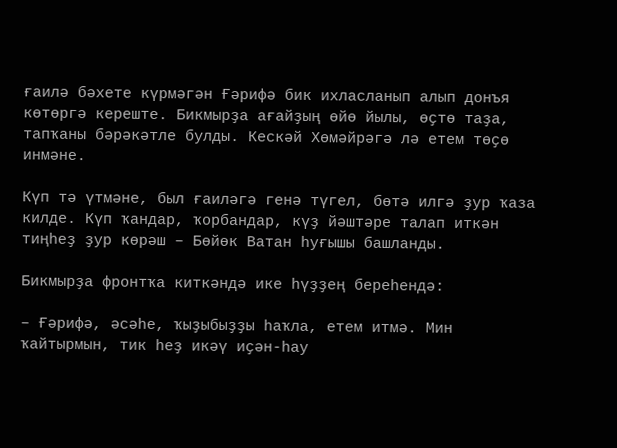ғаилә бәхете күрмәгән Ғәрифә бик ихласланып алып донъя көтөргә кереште. Бикмырҙа ағайҙың өйө йылы, өҫтө таҙа, тапҡаны бәрәкәтле булды. Кескәй Хөмәйрәгә лә етем төҫө инмәне.

Күп тә үтмәне, был ғаиләгә генә түгел, бөтә илгә ҙур ҡаза килде. Күп ҡандар, ҡорбандар, күҙ йәштәре талап иткән тиңһеҙ ҙур көрәш – Бөйөк Ватан һуғышы башланды.

Бикмырҙа фронтҡа киткәндә ике һүҙҙең береһендә:

– Ғәрифә, әсәһе, ҡыҙыбыҙҙы һаҡла, етем итмә. Мин ҡайтырмын, тик һеҙ икәү иҫән-һау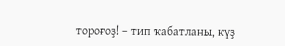тороғоҙ! – тип ҡабатланы, күҙ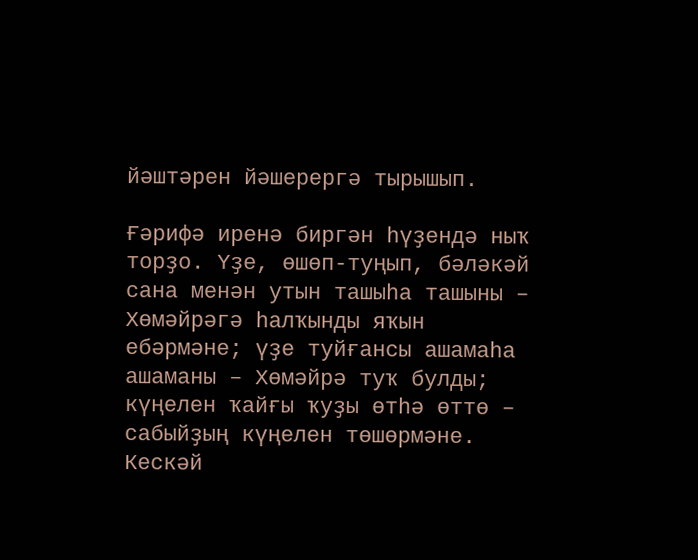йәштәрен йәшерергә тырышып.

Ғәрифә иренә биргән һүҙендә ныҡ торҙо. Үҙе, өшөп-туңып, бәләкәй сана менән утын ташыһа ташыны – Хөмәйрәгә һалҡынды яҡын ебәрмәне; үҙе туйғансы ашамаһа ашаманы – Хөмәйрә туҡ булды; күңелен ҡайғы ҡуҙы өтһә өттө – сабыйҙың күңелен төшөрмәне. Кескәй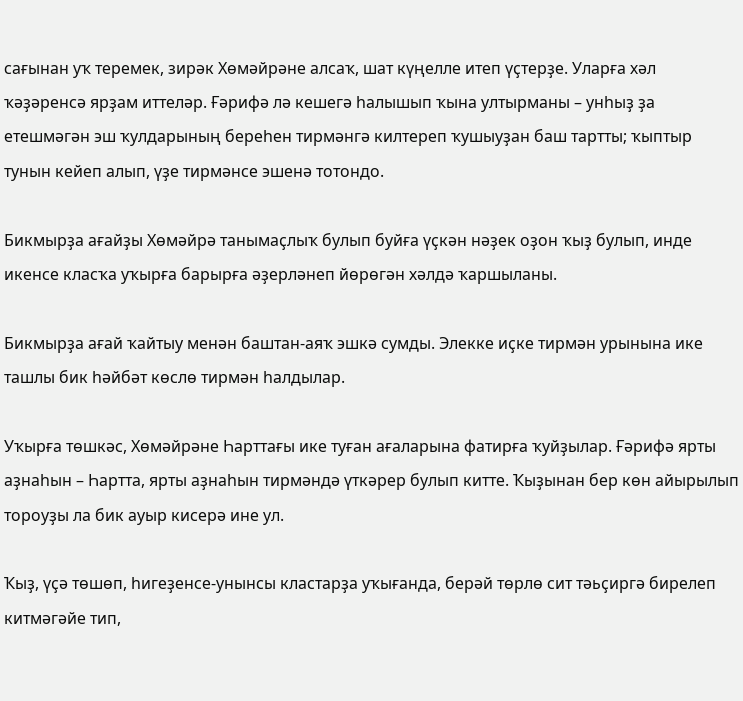сағынан уҡ теремек, зирәк Хөмәйрәне алсаҡ, шат күңелле итеп үҫтерҙе. Уларға хәл ҡәҙәренсә ярҙам иттеләр. Ғәрифә лә кешегә һалышып ҡына ултырманы – унһыҙ ҙа етешмәгән эш ҡулдарының береһен тирмәнгә килтереп ҡушыуҙан баш тартты; ҡыптыр тунын кейеп алып, үҙе тирмәнсе эшенә тотондо.

Бикмырҙа ағайҙы Хөмәйрә танымаҫлыҡ булып буйға үҫкән нәҙек оҙон ҡыҙ булып, инде икенсе класҡа уҡырға барырға әҙерләнеп йөрөгән хәлдә ҡаршыланы.

Бикмырҙа ағай ҡайтыу менән баштан-аяҡ эшкә сумды. Элекке иҫке тирмән урынына ике ташлы бик һәйбәт көслө тирмән һалдылар.

Уҡырға төшкәс, Хөмәйрәне Һарттағы ике туған ағаларына фатирға ҡуйҙылар. Ғәрифә ярты аҙнаһын – Һартта, ярты аҙнаһын тирмәндә үткәрер булып китте. Ҡыҙынан бер көн айырылып тороуҙы ла бик ауыр кисерә ине ул.

Ҡыҙ, үҫә төшөп, һигеҙенсе-унынсы кластарҙа уҡығанда, берәй төрлө сит тәьҫиргә бирелеп китмәгәйе тип,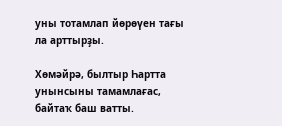уны тотамлап йөрөүен тағы ла арттырҙы.

Хөмәйрә, былтыр Һартта унынсыны тамамлағас, байтаҡ баш ватты.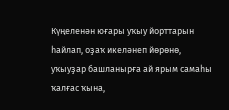Күңеленән юғары уҡыу йорттарын һайлап, оҙаҡ икеләнеп йөрөнө, уҡыуҙар башланырға ай ярым самаһы ҡалғас ҡына,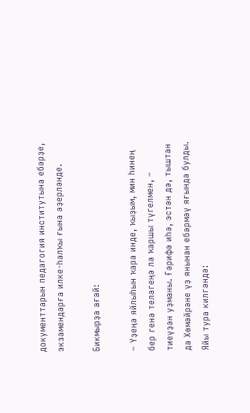документтарын педагогия институтына ебәрҙе, экзамендарға илке-һалҡы ғына әҙерләнде.

Бикмырҙа ағай:

– Үҙеңә яйлыһын ҡара инде, ҡыҙым, мин һинең бер генә теләгеңә лә ҡаршы түгелмен, – тиеүҙән уҙманы. Ғәрифә иһә, эстән дә, тыштан да Хөмәйрәне үҙ янынан ебәрмәү яғында булды. Яйы тура килгәндә: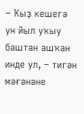– Ҡыҙ кешегә ун йыл уҡыу баштан ашҡан инде ул, – тигән мәғәнәне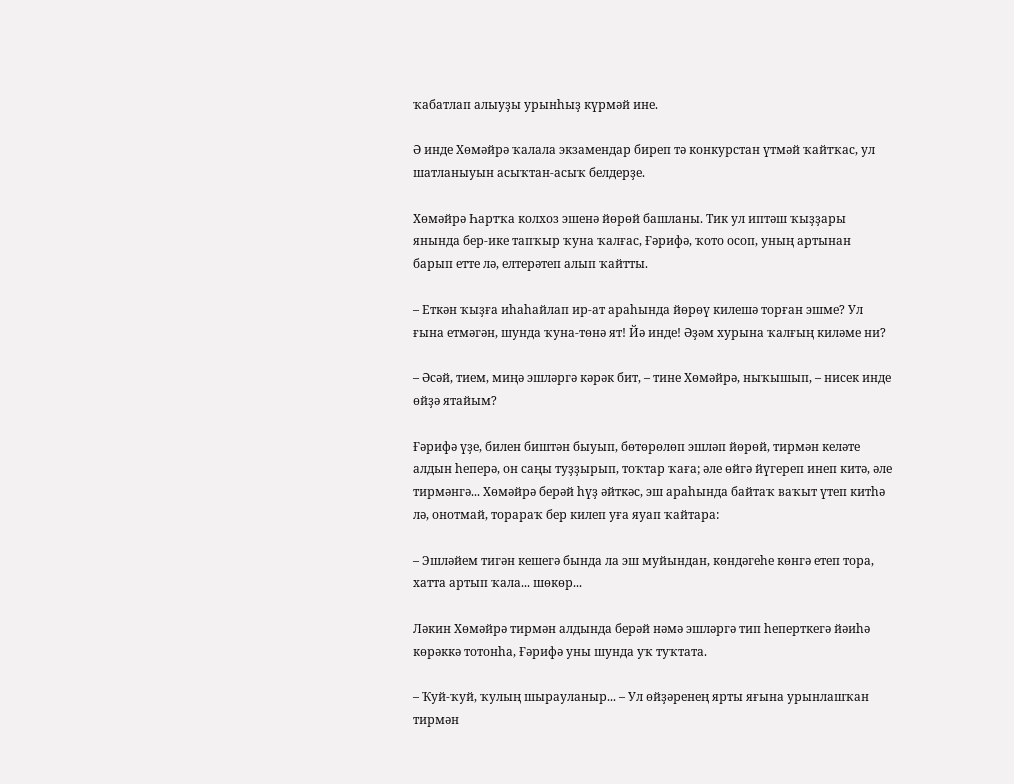ҡабатлап алыуҙы урынһыҙ күрмәй ине.

Ә инде Хөмәйрә ҡалала экзамендар биреп тә конкурстан үтмәй ҡайтҡас, ул шатланыуын асыҡтан-асыҡ белдерҙе.

Хөмәйрә Һартҡа колхоз эшенә йөрөй башланы. Тик ул иптәш ҡыҙҙары янында бер-ике тапҡыр ҡуна ҡалғас, Ғәрифә, ҡото осоп, уның артынан барып етте лә, елтерәтеп алып ҡайтты.

– Еткән ҡыҙға иһаһайлап ир-ат араһында йөрөү килешә торған эшме? Ул ғына етмәгән, шунда ҡуна-төнә ят! Йә инде! Әҙәм хурына ҡалғың киләме ни?

– Әсәй, тием, миңә эшләргә кәрәк бит, – тине Хөмәйрә, ныҡышып, – нисек инде өйҙә ятайым?

Ғәрифә үҙе, билен биштән быуып, бөтөрөлөп эшләп йөрөй, тирмән келәте алдын һеперә, он саңы туҙҙырып, тоҡтар ҡаға; әле өйгә йүгереп инеп китә, әле тирмәнгә... Хөмәйрә берәй һүҙ әйткәс, эш араһында байтаҡ ваҡыт үтеп китһә лә, онотмай, торараҡ бер килеп уға яуап ҡайтара:

– Эшләйем тигән кешегә бында ла эш муйындан, көндәгеһе көнгә етеп тора, хатта артып ҡала... шөкөр...

Ләкин Хөмәйрә тирмән алдында берәй нәмә эшләргә тип һеперткегә йәиһә көрәккә тотонһа, Ғәрифә уны шунда уҡ туҡтата.

– Ҡуй-ҡуй, ҡулың шырауланыр... – Ул өйҙәренең ярты яғына урынлашҡан тирмән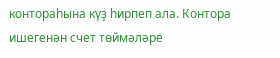контораһына күҙ һирпеп ала. Контора ишегенән счет төймәләре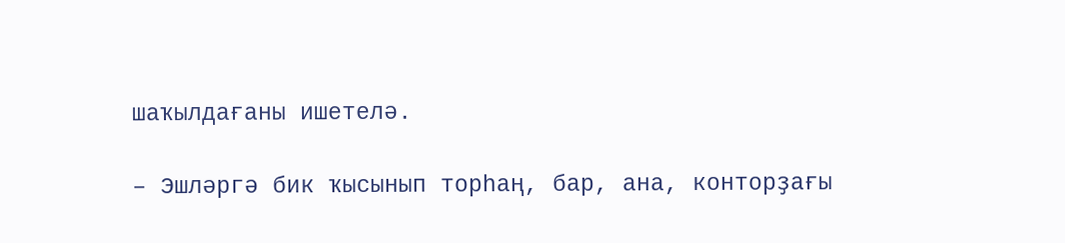шаҡылдағаны ишетелә.

– Эшләргә бик ҡысынып торһаң, бар, ана, конторҙағы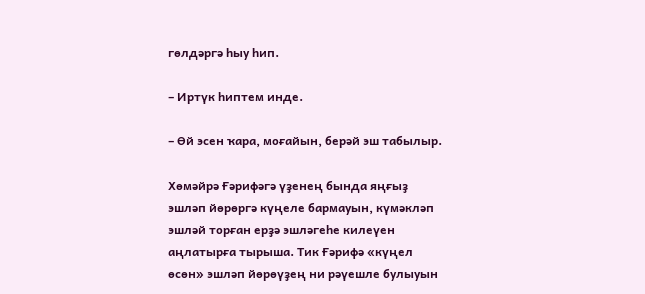гөлдәргә һыу һип.

– Иртүк һиптем инде.

– Өй эсен ҡара, моғайын, берәй эш табылыр.

Хөмәйрә Ғәрифәгә үҙенең бында яңғыҙ эшләп йөрөргә күңеле бармауын, күмәкләп эшләй торған ерҙә эшләгеһе килеүен аңлатырға тырыша. Тик Ғәрифә «күңел өсөн» эшләп йөрөүҙең ни рәүешле булыуын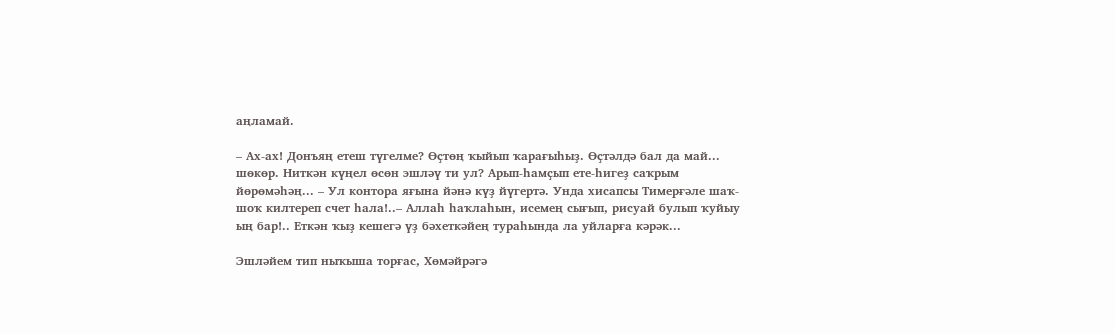аңламай.

– Ах-ах! Донъяң етеш түгелме? Өҫтөң ҡыйып ҡарағыһыҙ. Өҫтәлдә бал да май... шөкөр. Ниткән күңел өсөн эшләү ти ул? Арып-һамҫып ете-һигеҙ саҡрым йөрөмәһәң... – Ул контора яғына йәнә күҙ йүгертә. Унда хисапсы Тимерғәле шаҡ-шоҡ килтереп счет һала!..– Аллаһ һаҡлаһын, исемең сығып, рисуай булып ҡуйыу ың бар!.. Еткән ҡыҙ кешегә үҙ бәхеткәйең тураһында ла уйларға кәрәк...

Эшләйем тип ныҡыша торғас, Хөмәйрәгә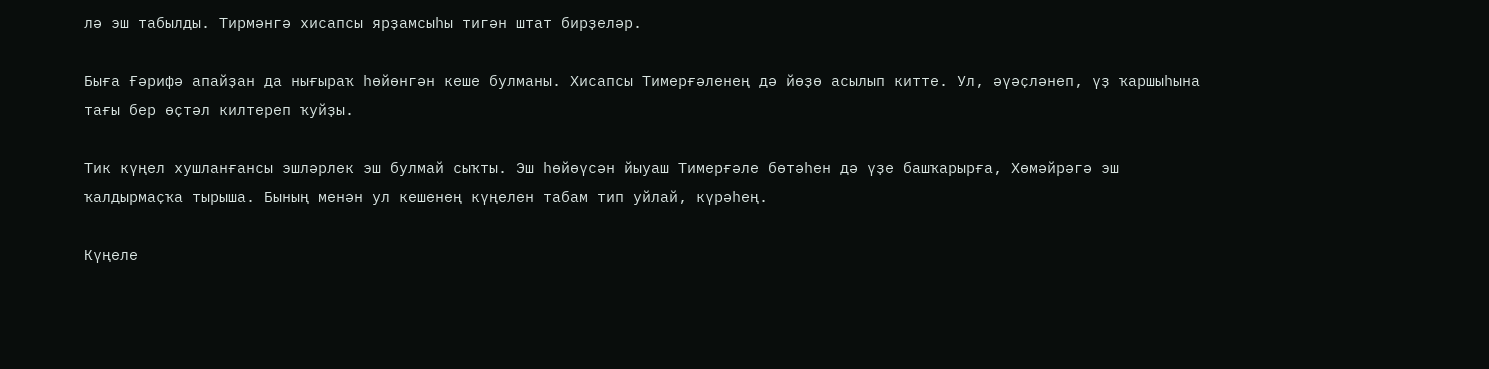лә эш табылды. Тирмәнгә хисапсы ярҙамсыһы тигән штат бирҙеләр.

Быға Ғәрифә апайҙан да нығыраҡ һөйөнгән кеше булманы. Хисапсы Тимерғәленең дә йөҙө асылып китте. Ул, әүәҫләнеп, үҙ ҡаршыһына тағы бер өҫтәл килтереп ҡуйҙы.

Тик күңел хушланғансы эшләрлек эш булмай сыҡты. Эш һөйөүсән йыуаш Тимерғәле бөтәһен дә үҙе башҡарырға, Хөмәйрәгә эш ҡалдырмаҫҡа тырыша. Бының менән ул кешенең күңелен табам тип уйлай, күрәһең.

Күңеле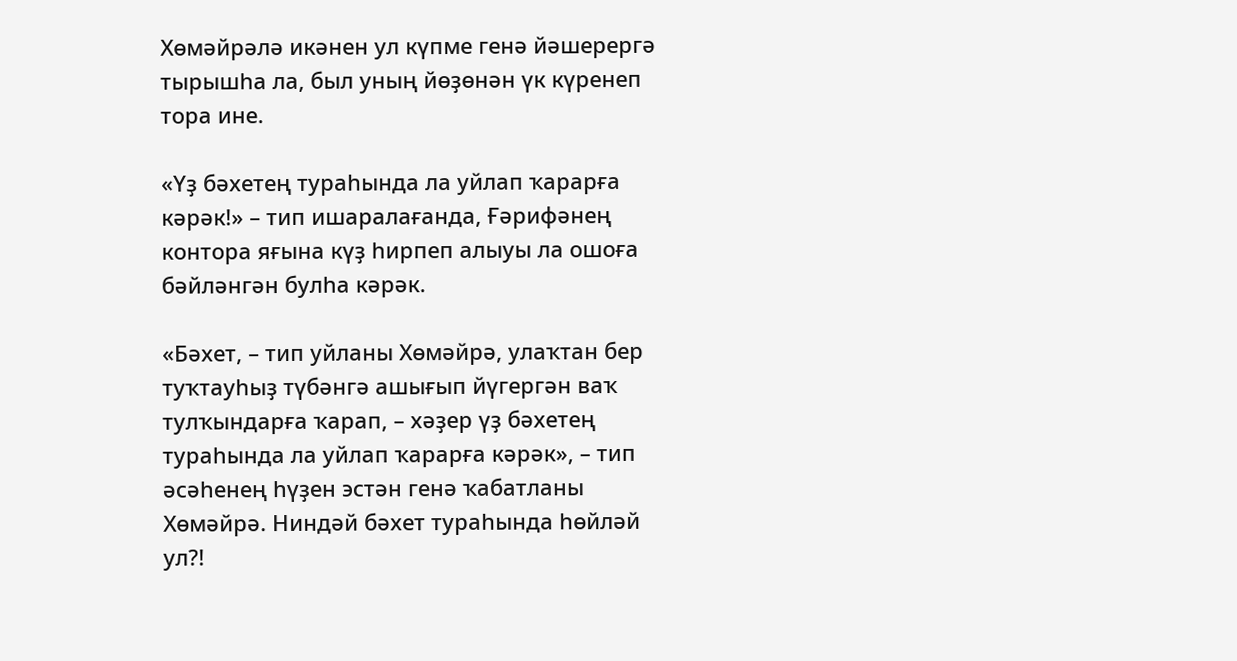Хөмәйрәлә икәнен ул күпме генә йәшерергә тырышһа ла, был уның йөҙөнән үк күренеп тора ине.

«Үҙ бәхетең тураһында ла уйлап ҡарарға кәрәк!» – тип ишаралағанда, Ғәрифәнең контора яғына күҙ һирпеп алыуы ла ошоға бәйләнгән булһа кәрәк.

«Бәхет, – тип уйланы Хөмәйрә, улаҡтан бер туҡтауһыҙ түбәнгә ашығып йүгергән ваҡ тулҡындарға ҡарап, – хәҙер үҙ бәхетең тураһында ла уйлап ҡарарға кәрәк», – тип әсәһенең һүҙен эстән генә ҡабатланы Хөмәйрә. Ниндәй бәхет тураһында һөйләй ул?!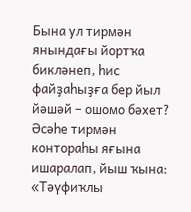Бына ул тирмән янындағы йортҡа бикләнеп, һис файҙаһыҙға бер йыл йәшәй – ошомо бәхет? Әсәһе тирмән контораһы яғына ишаралап, йыш ҡына: «Тәүфиҡлы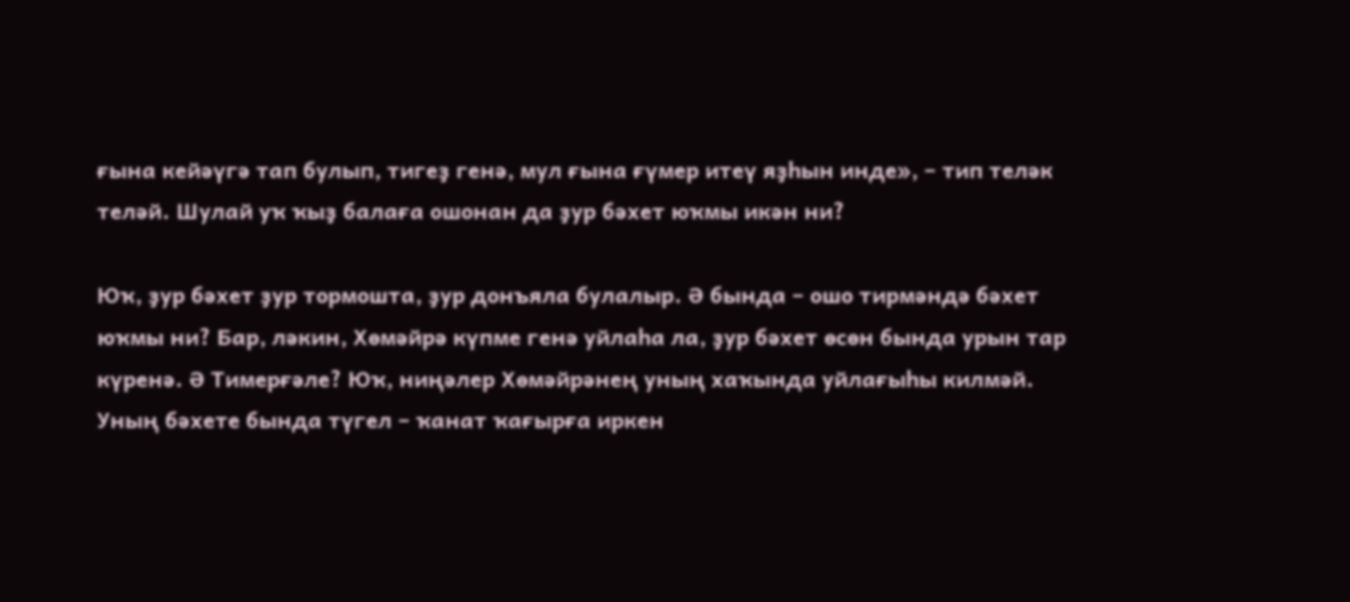ғына кейәүгә тап булып, тигеҙ генә, мул ғына ғүмер итеү яҙһын инде», – тип теләк теләй. Шулай уҡ ҡыҙ балаға ошонан да ҙур бәхет юҡмы икән ни?

Юҡ, ҙур бәхет ҙур тормошта, ҙур донъяла булалыр. Ә бында – ошо тирмәндә бәхет юҡмы ни? Бар, ләкин, Хөмәйрә күпме генә уйлаһа ла, ҙур бәхет өсөн бында урын тар күренә. Ә Тимерғәле? Юҡ, ниңәлер Хөмәйрәнең уның хаҡында уйлағыһы килмәй. Уның бәхете бында түгел – ҡанат ҡағырға иркен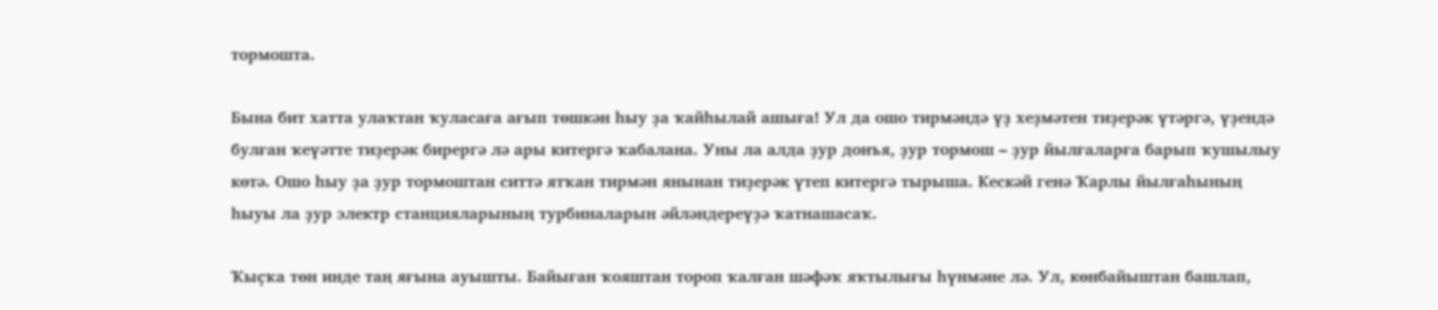тормошта.

Бына бит хатта улаҡтан ҡуласаға ағып төшкән һыу ҙа ҡайһылай ашыға! Ул да ошо тирмәндә үҙ хеҙмәтен тиҙерәк үтәргә, үҙендә булған ҡеүәтте тиҙерәк бирергә лә ары китергә ҡабалана. Уны ла алда ҙур донъя, ҙур тормош – ҙур йылғаларға барып ҡушылыу көтә. Ошо һыу ҙа ҙур тормоштан ситтә ятҡан тирмән янынан тиҙерәк үтеп китергә тырыша. Кескәй генә Ҡарлы йылғаһының һыуы ла ҙур электр станцияларының турбиналарын әйләндереүҙә ҡатнашасаҡ.

Ҡыҫҡа төн инде таң яғына ауышты. Байыған ҡояштан тороп ҡалған шәфәҡ яҡтылығы һүнмәне лә. Ул, көнбайыштан башлап,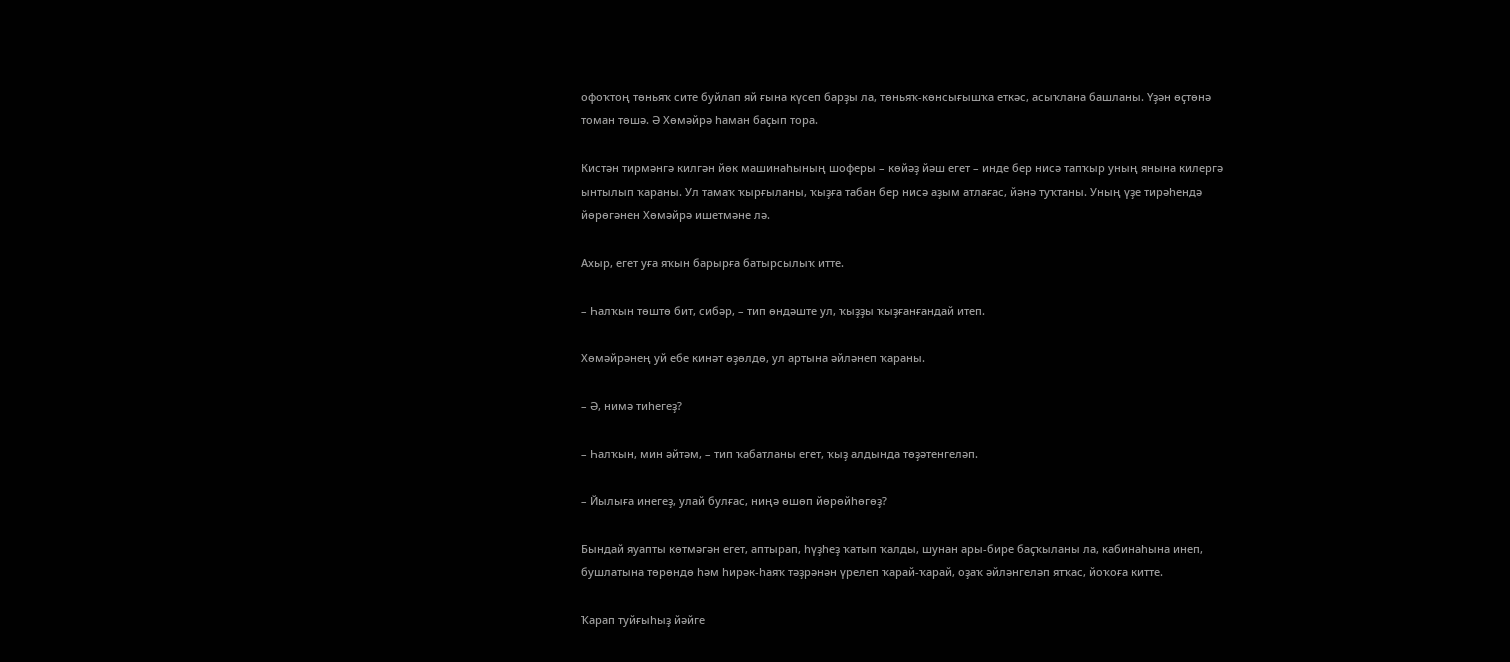офоҡтоң төньяҡ сите буйлап яй ғына күсеп барҙы ла, төньяҡ-көнсығышҡа еткәс, асыҡлана башланы. Үҙән өҫтөнә томан төшә. Ә Хөмәйрә һаман баҫып тора.

Кистән тирмәнгә килгән йөк машинаһының шоферы – көйәҙ йәш егет – инде бер нисә тапҡыр уның янына килергә ынтылып ҡараны. Ул тамаҡ ҡырғыланы, ҡыҙға табан бер нисә аҙым атлағас, йәнә туҡтаны. Уның үҙе тирәһендә йөрөгәнен Хөмәйрә ишетмәне лә.

Ахыр, егет уға яҡын барырға батырсылыҡ итте.

– Һалҡын төштө бит, сибәр, – тип өндәште ул, ҡыҙҙы ҡыҙғанғандай итеп.

Хөмәйрәнең уй ебе кинәт өҙөлдө, ул артына әйләнеп ҡараны.

– Ә, нимә тиһегеҙ?

– Һалҡын, мин әйтәм, – тип ҡабатланы егет, ҡыҙ алдында төҙәтенгеләп.

– Йылыға инегеҙ, улай булғас, ниңә өшөп йөрөйһөгөҙ?

Бындай яуапты көтмәгән егет, аптырап, һүҙһеҙ ҡатып ҡалды, шунан ары-бире баҫҡыланы ла, кабинаһына инеп, бушлатына төрөндө һәм һирәк-һаяҡ тәҙрәнән үрелеп ҡарай-ҡарай, оҙаҡ әйләнгеләп ятҡас, йоҡоға китте.

Ҡарап туйғыһыҙ йәйге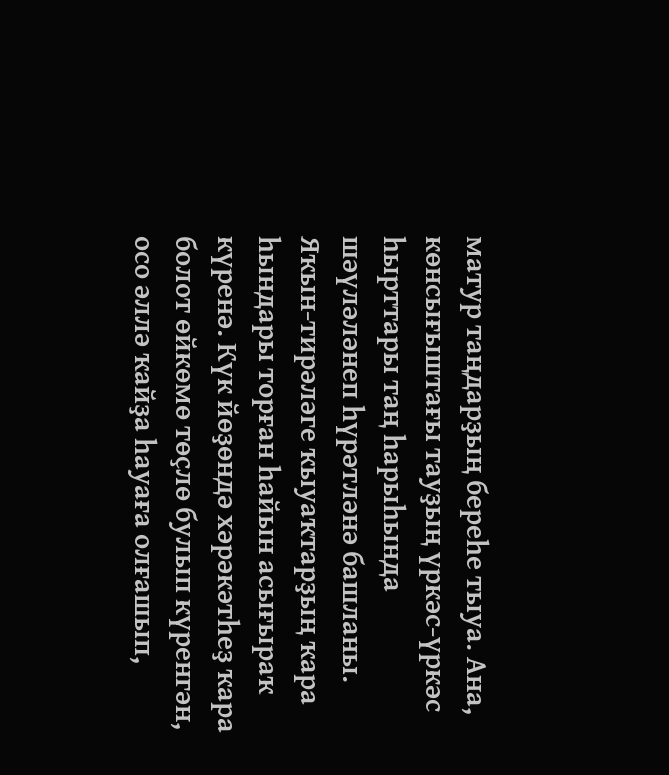матур таңдарҙың береһе тыуа. Ана, көнсығыштағы тауҙың үркәс-үркәс һырттары таң һарыһында шәүләләнеп һүрәтләнә башланы. Яҡын-тирәләге ҡыуаҡтарҙың ҡара һындары торған һайын асығыраҡ күренә. Күк йөҙөндә хәрәкәтһеҙ ҡара болот өйкөмө төҫлө булып күренгән, осо әллә ҡайҙа һауаға олғашып,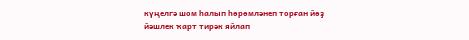күңелгә шом һалып һөрөмләнеп торған йөҙ йәшлек ҡарт тирәк яйлап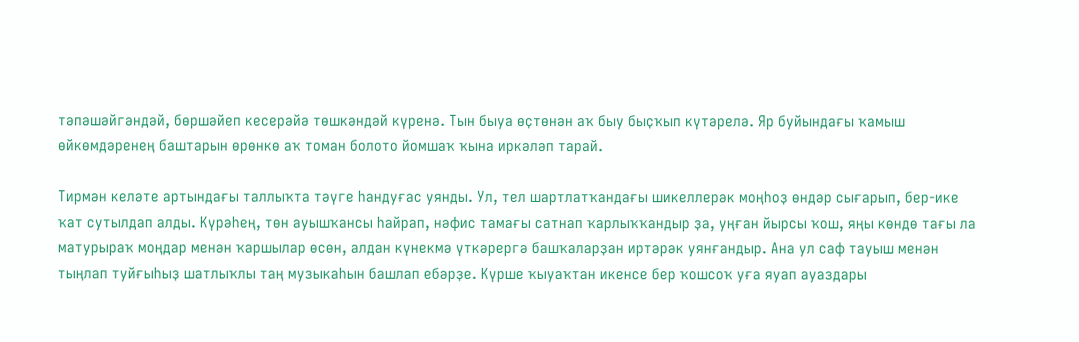тәпәшәйгәндәй, бөршәйеп кесерәйә төшкәндәй күренә. Тын быуа өҫтөнән аҡ быу быҫҡып күтәрелә. Яр буйындағы ҡамыш өйкөмдәренең баштарын өрөнкө аҡ томан болото йомшаҡ ҡына иркәләп тарай.

Тирмән келәте артындағы таллыҡта тәүге һандуғас уянды. Ул, тел шартлатҡандағы шикеллерәк моңһоҙ өндәр сығарып, бер-ике ҡат сутылдап алды. Күрәһең, төн ауышҡансы һайрап, нәфис тамағы сатнап ҡарлыҡҡандыр ҙа, уңған йырсы ҡош, яңы көндө тағы ла матурыраҡ моңдар менән ҡаршылар өсөн, алдан күнекмә үткәрергә башҡаларҙан иртәрәк уянғандыр. Ана ул саф тауыш менән тыңлап туйғыһыҙ шатлыҡлы таң музыкаһын башлап ебәрҙе. Күрше ҡыуаҡтан икенсе бер ҡошсоҡ уға яуап ауаздары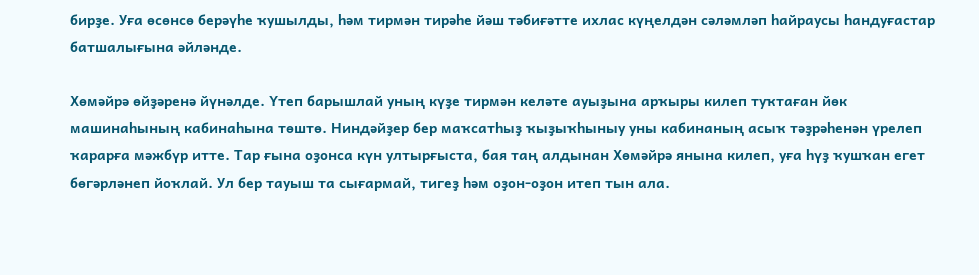бирҙе. Уға өсөнсө берәүһе ҡушылды, һәм тирмән тирәһе йәш тәбиғәтте ихлас күңелдән сәләмләп һайраусы һандуғастар батшалығына әйләнде.

Хөмәйрә өйҙәренә йүнәлде. Үтеп барышлай уның күҙе тирмән келәте ауыҙына арҡыры килеп туҡтаған йөк машинаһының кабинаһына төштө. Ниндәйҙер бер маҡсатһыҙ ҡыҙыҡһыныу уны кабинаның асыҡ тәҙрәһенән үрелеп ҡарарға мәжбүр итте. Тар ғына оҙонса күн ултырғыста, бая таң алдынан Хөмәйрә янына килеп, уға һүҙ ҡушҡан егет бөгәрләнеп йоҡлай. Ул бер тауыш та сығармай, тигеҙ һәм оҙон-оҙон итеп тын ала.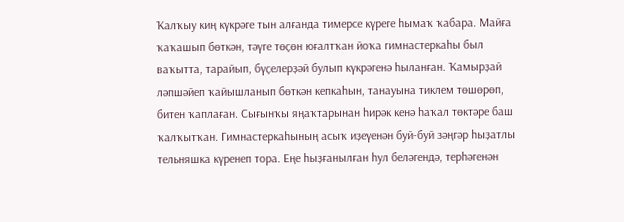Ҡалҡыу киң күкрәге тын алғанда тимерсе күреге һымаҡ ҡабара. Майға ҡаҡашып бөткән, тәүге төҫөн юғалтҡан йоҡа гимнастеркаһы был ваҡытта, тарайып, бүҫелерҙәй булып күкрәгенә һыланған. Ҡамырҙай ләпшәйеп ҡайышланып бөткән кепкаһын, танауына тиклем төшөрөп, битен ҡаплаған. Сығынҡы яңаҡтарынан һирәк кенә һаҡал төктәре баш ҡалҡытҡан. Гимнастеркаһының асыҡ иҙеүенән буй-буй зәңгәр һыҙатлы тельняшка күренеп тора. Еңе һыҙғанылған һул беләгендә, терһәгенән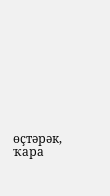өҫтәрәк, ҡара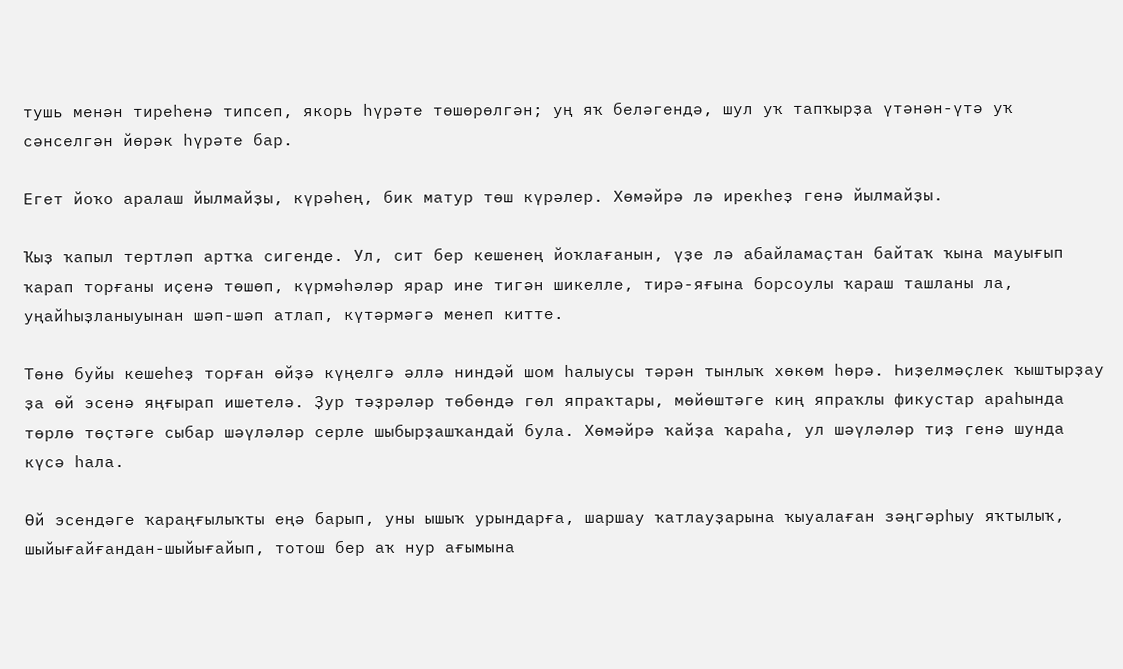тушь менән тиреһенә типсеп, якорь һүрәте төшөрөлгән; уң яҡ беләгендә, шул уҡ тапҡырҙа үтәнән-үтә уҡ сәнселгән йөрәк һүрәте бар.

Егет йоҡо аралаш йылмайҙы, күрәһең, бик матур төш күрәлер. Хөмәйрә лә ирекһеҙ генә йылмайҙы.

Ҡыҙ ҡапыл тертләп артҡа сигенде. Ул, сит бер кешенең йоҡлағанын, үҙе лә абайламаҫтан байтаҡ ҡына мауығып ҡарап торғаны иҫенә төшөп, күрмәһәләр ярар ине тигән шикелле, тирә-яғына борсоулы ҡараш ташланы ла, уңайһыҙланыуынан шәп-шәп атлап, күтәрмәгә менеп китте.

Төнө буйы кешеһеҙ торған өйҙә күңелгә әллә ниндәй шом һалыусы тәрән тынлыҡ хөкөм һөрә. Һиҙелмәҫлек ҡыштырҙау ҙа өй эсенә яңғырап ишетелә. Ҙур тәҙрәләр төбөндә гөл япраҡтары, мөйөштәге киң япраҡлы фикустар араһында төрлө төҫтәге сыбар шәүләләр серле шыбырҙашҡандай була. Хөмәйрә ҡайҙа ҡараһа, ул шәүләләр тиҙ генә шунда күсә һала.

Өй эсендәге ҡараңғылыҡты еңә барып, уны ышыҡ урындарға, шаршау ҡатлауҙарына ҡыуалаған зәңгәрһыу яҡтылыҡ, шыйығайғандан-шыйығайып, тотош бер аҡ нур ағымына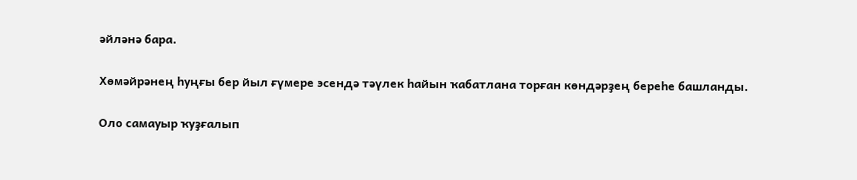әйләнә бара.

Хөмәйрәнең һуңғы бер йыл ғүмере эсендә тәүлек һайын ҡабатлана торған көндәрҙең береһе башланды.

Оло самауыр ҡуҙғалып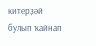китерҙәй булып ҡайнап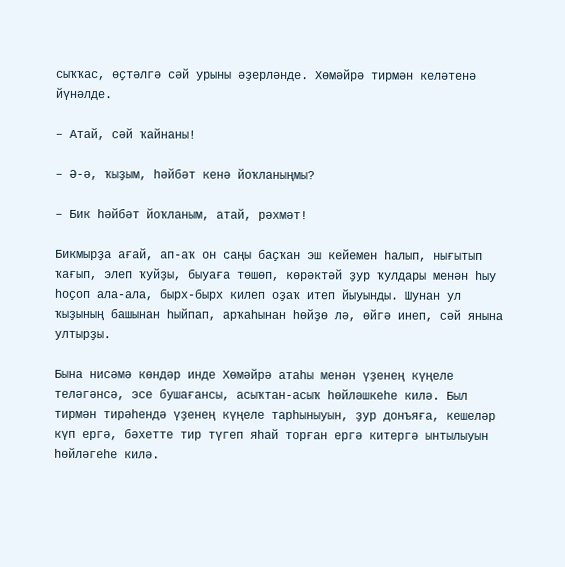сыҡҡас, өҫтәлгә сәй урыны әҙерләнде. Хөмәйрә тирмән келәтенә йүнәлде.

– Атай, сәй ҡайнаны!

– Ә-ә, ҡыҙым, һәйбәт кенә йоҡланыңмы?

– Бик һәйбәт йоҡланым, атай, рәхмәт!

Бикмырҙа ағай, ап-аҡ он саңы баҫҡан эш кейемен һалып, нығытып ҡағып, элеп ҡуйҙы, быуаға төшөп, көрәктәй ҙур ҡулдары менән һыу һоҫоп ала-ала, бырх-бырх килеп оҙаҡ итеп йыуынды. Шунан ул ҡыҙының башынан һыйпап, арҡаһынан һөйҙө лә, өйгә инеп, сәй янына ултырҙы.

Бына нисәмә көндәр инде Хөмәйрә атаһы менән үҙенең күңеле теләгәнсә, эсе бушағансы, асыҡтан-асыҡ һөйләшкеһе килә. Был тирмән тирәһендә үҙенең күңеле тарһыныуын, ҙур донъяға, кешеләр күп ергә, бәхетте тир түгеп яһай торған ергә китергә ынтылыуын һөйләгеһе килә.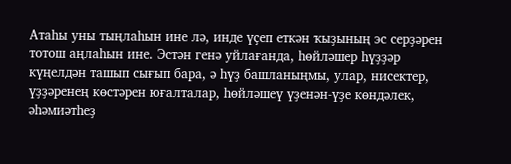Атаһы уны тыңлаһын ине лә, инде үҫеп еткән ҡыҙының эс серҙәрен тотош аңлаһын ине. Эстән генә уйлағанда, һөйләшер һүҙҙәр күңелдән ташып сығып бара, ә һүҙ башланыңмы, улар, нисектер, үҙҙәренең көстәрен юғалталар, һөйләшеү үҙенән-үҙе көндәлек, әһәмиәтһеҙ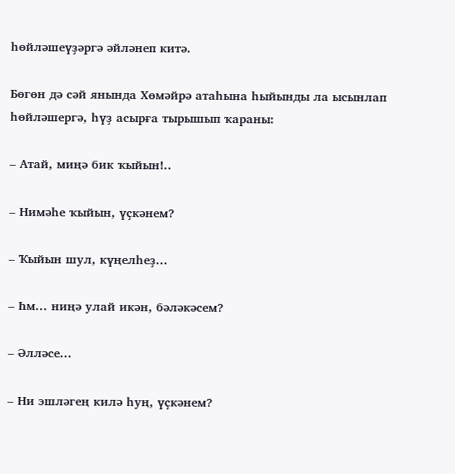һөйләшеүҙәргә әйләнеп китә.

Бөгөн дә сәй янында Хөмәйрә атаһына һыйынды ла ысынлап һөйләшергә, һүҙ асырға тырышып ҡараны:

– Атай, миңә бик ҡыйын!..

– Нимәһе ҡыйын, үҫкәнем?

– Ҡыйын шул, күңелһеҙ...

– Һм... ниңә улай икән, бәләкәсем?

– Әлләсе...

– Ни эшләгең килә һуң, үҫкәнем?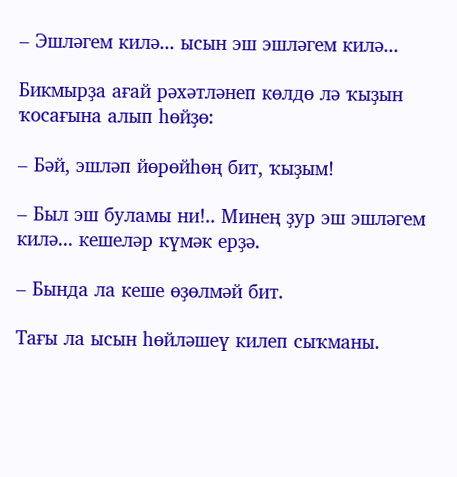– Эшләгем килә... ысын эш эшләгем килә...

Бикмырҙа ағай рәхәтләнеп көлдө лә ҡыҙын ҡосағына алып һөйҙө:

– Бәй, эшләп йөрөйһөң бит, ҡыҙым!

– Был эш буламы ни!.. Минең ҙур эш эшләгем килә... кешеләр күмәк ерҙә.

– Бында ла кеше өҙөлмәй бит.

Тағы ла ысын һөйләшеү килеп сыҡманы.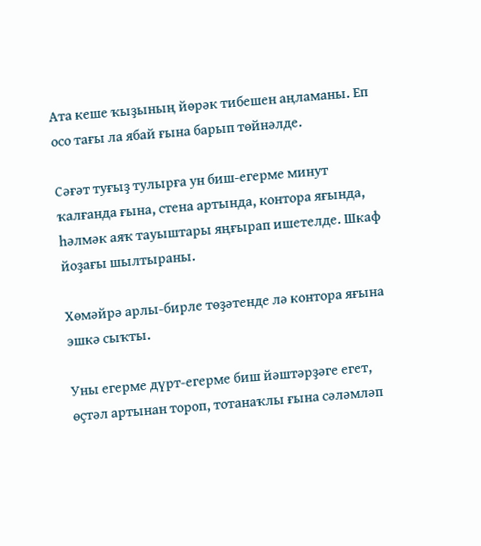Ата кеше ҡыҙының йөрәк тибешен аңламаны. Еп осо тағы ла ябай ғына барып төйнәлде.

Сәғәт туғыҙ тулырға ун биш-егерме минут ҡалғанда ғына, стена артында, контора яғында, һәлмәк аяҡ тауыштары яңғырап ишетелде. Шкаф йоҙағы шылтыраны.

Хөмәйрә арлы-бирле төҙәтенде лә контора яғына эшкә сыҡты.

Уны егерме дүрт-егерме биш йәштәрҙәге егет, өҫтәл артынан тороп, тотанаҡлы ғына сәләмләп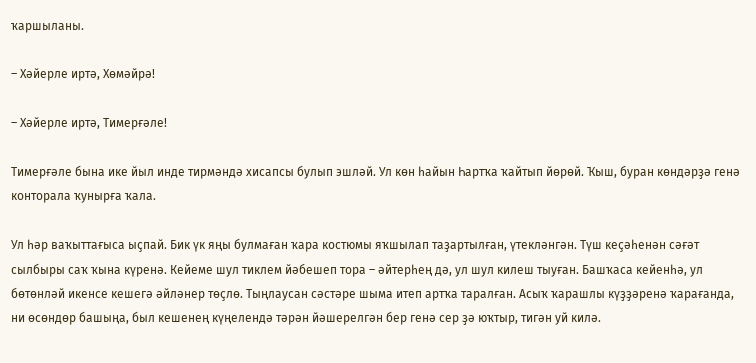ҡаршыланы.

– Хәйерле иртә, Хөмәйрә!

– Хәйерле иртә, Тимерғәле!

Тимерғәле бына ике йыл инде тирмәндә хисапсы булып эшләй. Ул көн һайын Һартҡа ҡайтып йөрөй. Ҡыш, буран көндәрҙә генә конторала ҡунырға ҡала.

Ул һәр ваҡыттағыса ыҫпай. Бик үк яңы булмаған ҡара костюмы яҡшылап таҙартылған, үтекләнгән. Түш кеҫәһенән сәғәт сылбыры саҡ ҡына күренә. Кейеме шул тиклем йәбешеп тора – әйтерһең дә, ул шул килеш тыуған. Башҡаса кейенһә, ул бөтөнләй икенсе кешегә әйләнер төҫлө. Тыңлаусан сәстәре шыма итеп артҡа таралған. Асыҡ ҡарашлы күҙҙәренә ҡарағанда, ни өсөндөр башыңа, был кешенең күңелендә тәрән йәшерелгән бер генә сер ҙә юҡтыр, тигән уй килә.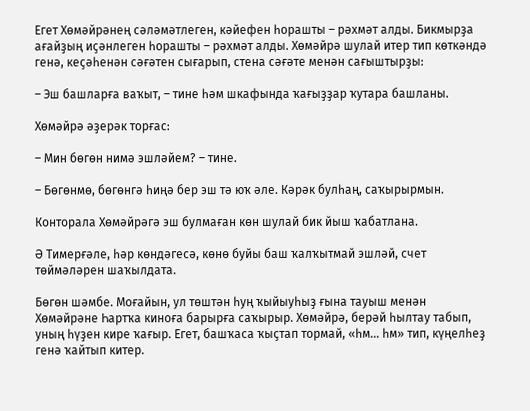Егет Хөмәйрәнең сәләмәтлеген, кәйефен һорашты – рәхмәт алды. Бикмырҙа ағайҙың иҫәнлеген һорашты – рәхмәт алды. Хөмәйрә шулай итер тип көткәндә генә, кеҫәһенән сәғәтен сығарып, стена сәғәте менән сағыштырҙы:

– Эш башларға ваҡыт, – тине һәм шкафында ҡағыҙҙар ҡутара башланы.

Хөмәйрә әҙерәк торғас:

– Мин бөгөн нимә эшләйем? – тине.

– Бөгөнмө, бөгөнгә һиңә бер эш тә юҡ әле. Кәрәк булһаң, саҡырырмын.

Конторала Хөмәйрәгә эш булмаған көн шулай бик йыш ҡабатлана.

Ә Тимерғәле, һәр көндәгесә, көнө буйы баш ҡалҡытмай эшләй, счет төймәләрен шаҡылдата.

Бөгөн шәмбе. Моғайын, ул төштән һуң ҡыйыуһыҙ ғына тауыш менән Хөмәйрәне Һартҡа киноға барырға саҡырыр. Хөмәйрә, берәй һылтау табып, уның һүҙен кире ҡағыр. Егет, башҡаса ҡыҫтап тормай, «һм... һм» тип, күңелһеҙ генә ҡайтып китер.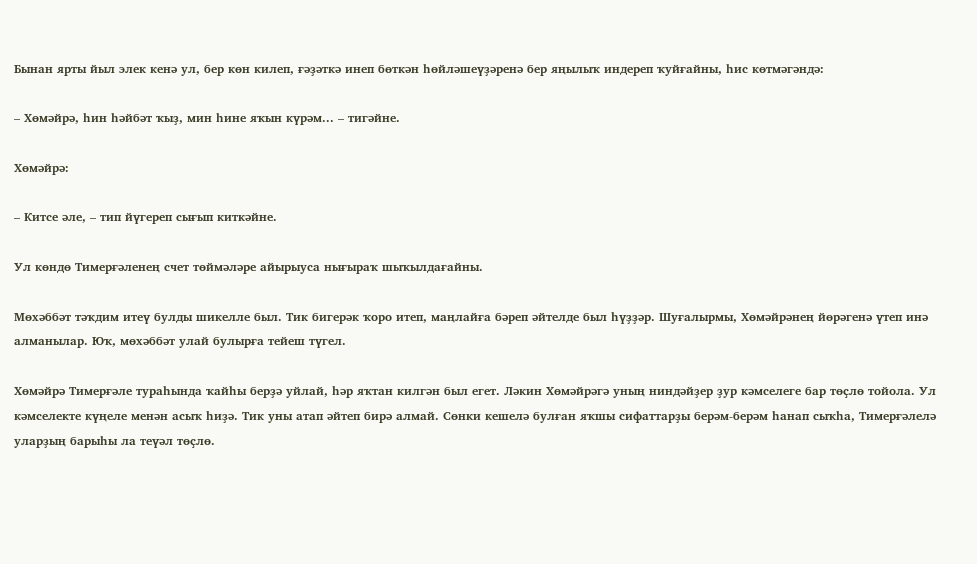Бынан ярты йыл элек кенә ул, бер көн килеп, ғәҙәткә инеп бөткән һөйләшеүҙәренә бер яңылыҡ индереп ҡуйғайны, һис көтмәгәндә:

– Хөмәйрә, һин һәйбәт ҡыҙ, мин һине яҡын күрәм... – тигәйне.

Хөмәйрә:

– Китсе әле, – тип йүгереп сығып киткәйне.

Ул көндө Тимерғәленең счет төймәләре айырыуса нығыраҡ шыҡылдағайны.

Мөхәббәт тәҡдим итеү булды шикелле был. Тик бигерәк ҡоро итеп, маңлайға бәреп әйтелде был һүҙҙәр. Шуғалырмы, Хөмәйрәнең йөрәгенә үтеп инә алманылар. Юҡ, мөхәббәт улай булырға тейеш түгел.

Хөмәйрә Тимерғәле тураһында ҡайһы берҙә уйлай, һәр яҡтан килгән был егет. Ләкин Хөмәйрәгә уның ниндәйҙер ҙур кәмселеге бар төҫлө тойола. Ул кәмселекте күңеле менән асыҡ һиҙә. Тик уны атап әйтеп бирә алмай. Сөнки кешелә булған яҡшы сифаттарҙы берәм-берәм һанап сыҡһа, Тимерғәлелә уларҙың барыһы ла теүәл төҫлө.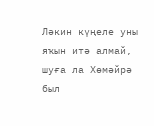Ләкин күңеле уны яҡын итә алмай, шуға ла Хөмәйрә был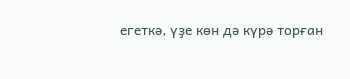егеткә, үҙе көн дә күрә торған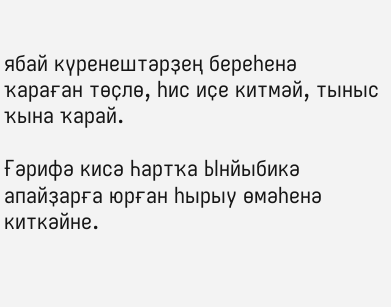ябай күренештәрҙең береһенә ҡараған төҫлө, һис иҫе китмәй, тыныс ҡына ҡарай.

Ғәрифә кисә Һартҡа Ынйыбикә апайҙарға юрған һырыу өмәһенә киткәйне.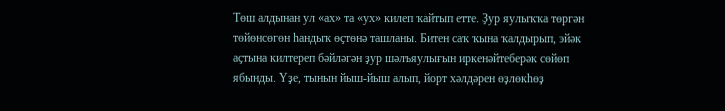Төш алдынан ул «ах» та «ух» килеп ҡайтып етте. Ҙур яулыҡҡа төргән төйөнсөгөн һандыҡ өҫтөнә ташланы. Битен саҡ ҡына ҡалдырып, эйәк аҫтына килтереп бәйләгән ҙур шәлъяулығын иркенәйтеберәк сөйөп ябынды. Үҙе, тынын йыш-йыш алып, йорт хәлдәрен өҙлөкһөҙ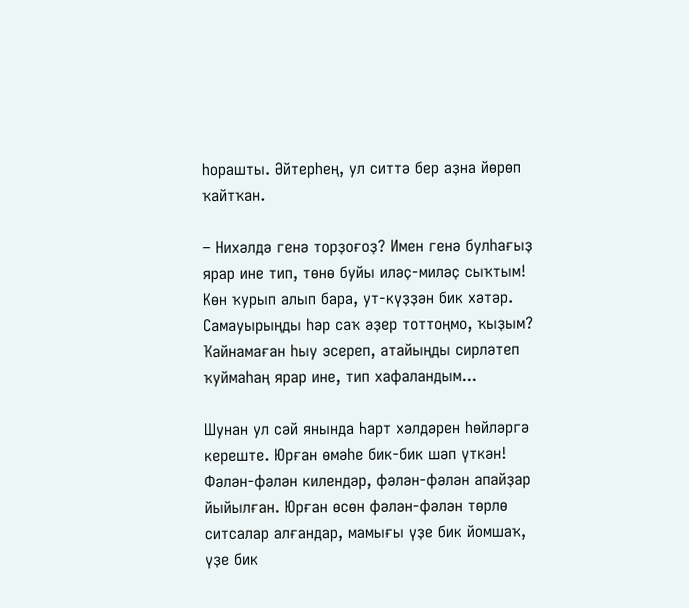һорашты. Әйтерһең, ул ситтә бер аҙна йөрөп ҡайтҡан.

– Нихәлдә генә торҙоғоҙ? Имен генә булһағыҙ ярар ине тип, төнө буйы иләҫ-миләҫ сыҡтым! Көн ҡурып алып бара, ут-күҙҙән бик хәтәр. Самауырыңды һәр саҡ әҙер тоттоңмо, ҡыҙым? Ҡайнамаған һыу эсереп, атайыңды сирләтеп ҡуймаһаң ярар ине, тип хафаландым...

Шунан ул сәй янында Һарт хәлдәрен һөйләргә кереште. Юрған өмәһе бик-бик шәп үткән! Фәлән-фәлән килендәр, фәлән-фәлән апайҙар йыйылған. Юрған өсөн фәлән-фәлән төрлө ситсалар алғандар, мамығы үҙе бик йомшаҡ, үҙе бик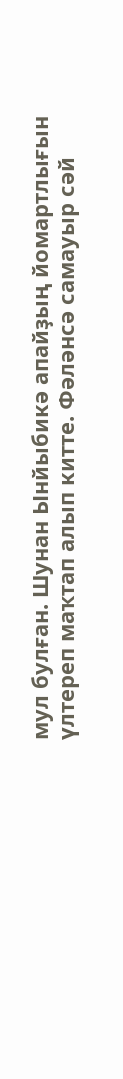мул булған. Шунан Ынйыбикә апайҙың йомартлығын үлтереп маҡтап алып китте. Фәләнсә самауыр сәй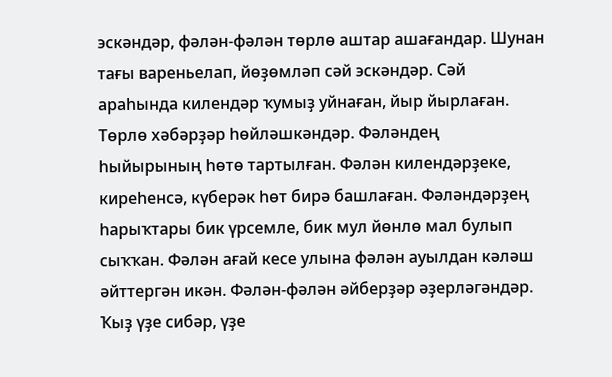эскәндәр, фәлән-фәлән төрлө аштар ашағандар. Шунан тағы вареньелап, йөҙөмләп сәй эскәндәр. Сәй араһында килендәр ҡумыҙ уйнаған, йыр йырлаған. Төрлө хәбәрҙәр һөйләшкәндәр. Фәләндең һыйырының һөтө тартылған. Фәлән килендәрҙеке, киреһенсә, күберәк һөт бирә башлаған. Фәләндәрҙең һарыҡтары бик үрсемле, бик мул йөнлө мал булып сыҡҡан. Фәлән ағай кесе улына фәлән ауылдан кәләш әйттергән икән. Фәлән-фәлән әйберҙәр әҙерләгәндәр. Ҡыҙ үҙе сибәр, үҙе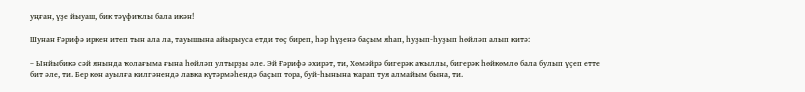уңған, үҙе йыуаш, бик тәүфиҡлы бала икән!

Шунан Ғәрифә иркен итеп тын ала ла, тауышына айырыуса етди төҫ биреп, һәр һүҙенә баҫым яһап, һуҙып-һуҙып һөйләп алып китә:

– Ынйыбикә сәй янында ҡолағыма ғына һөйләп ултырҙы әле. Эй Ғәрифә әхирәт, ти, Хөмәйрә бигерәк аҡыллы, бигерәк һөйкөмлө бала булып үҫеп етте бит әле, ти. Бер көн ауылға килгәнендә лавка күтәрмәһендә баҫып тора, буй-һынына ҡарап туя алмайым бына, ти.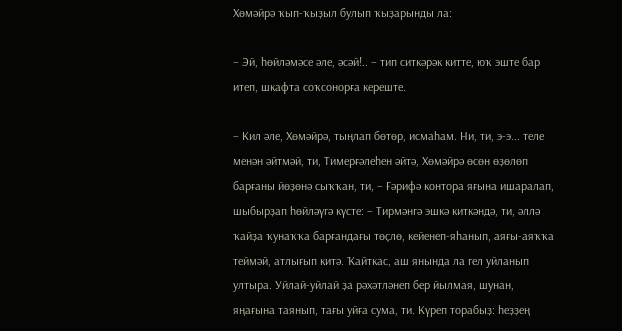Хөмәйрә ҡып-ҡыҙыл булып ҡыҙарынды ла:

– Эй, һөйләмәсе әле, әсәй!.. – тип ситкәрәк китте, юҡ эште бар итеп, шкафта соҡсонорға кереште.

– Кил әле, Хөмәйрә, тыңлап бөтөр, исмаһам. Ни, ти, э-э... теле менән әйтмәй, ти, Тимерғәлеһен әйтә, Хөмәйрә өсөн өҙөлөп барғаны йөҙөнә сыҡҡан, ти, – Ғәрифә контора яғына ишаралап, шыбырҙап һөйләүгә күсте: – Тирмәнгә эшкә киткәндә, ти, әллә ҡайҙа ҡунаҡҡа барғандағы төҫлө, кейенеп-яһанып, аяғы-аяҡҡа теймәй, атлығып китә. Ҡайткас, аш янында ла гел уйланып ултыра. Уйлай-уйлай ҙа рәхәтләнеп бер йылмая, шунан, яңағына таянып, тағы уйға сума, ти. Күреп торабыҙ: һеҙҙең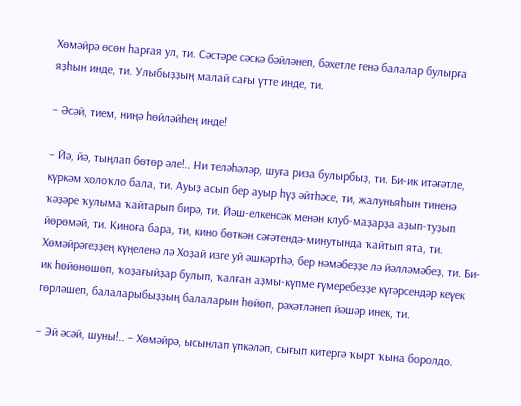Хөмәйрә өсөн һарғая ул, ти. Сәстәре сәскә бәйләнеп, бәхетле генә балалар булырға яҙһын инде, ти. Улыбыҙҙың малай сағы үтте инде, ти.

– Әсәй, тием, ниңә һөйләйһең инде!

– Йә, йә, тыңлап бөтөр әле!.. Ни теләһәләр, шуға риза булырбыҙ, ти. Би-ик итәғәтле, күркәм холоҡло бала, ти. Ауыҙ асып бер ауыр һүҙ әйтһәсе, ти, жалуньяһын тиненә ҡәҙәре ҡулыма ҡайтарып бирә, ти. Йәш-елкенсәк менән клуб-маҙарҙа аҙып-туҙып йөрөмәй, ти. Киноға бара, ти, кино бөткән сәғәтендә-минутында ҡайтып ята, ти. Хөмәйрәгеҙҙең күңеленә лә Хоҙай изге уй әшкәртһә, бер нәмәбеҙҙе лә йәлләмәбеҙ, ти. Би-ик һөйөнөшөп, ҡоҙағыйҙар булып, ҡалған аҙмы-күпме ғүмеребеҙҙе күгәрсендәр кеүек гөрләшеп, балаларыбыҙҙың балаларын һөйөп, рәхәтләнеп йәшәр инек, ти.

– Эй әсәй, шуны!.. – Хөмәйрә, ысынлап үпкәләп, сығып китергә ҡырт ҡына боролдо.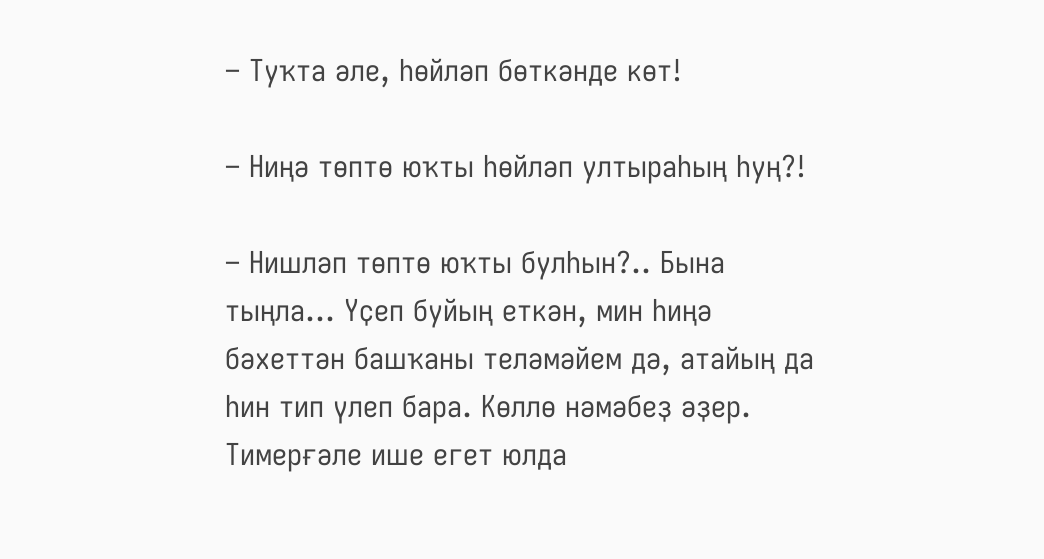– Туҡта әле, һөйләп бөткәнде көт!

– Ниңә төптө юҡты һөйләп ултыраһың һуң?!

– Нишләп төптө юҡты булһын?.. Бына тыңла... Үҫеп буйың еткән, мин һиңә бәхеттән башҡаны теләмәйем дә, атайың да һин тип үлеп бара. Көллө нәмәбеҙ әҙер. Тимерғәле ише егет юлда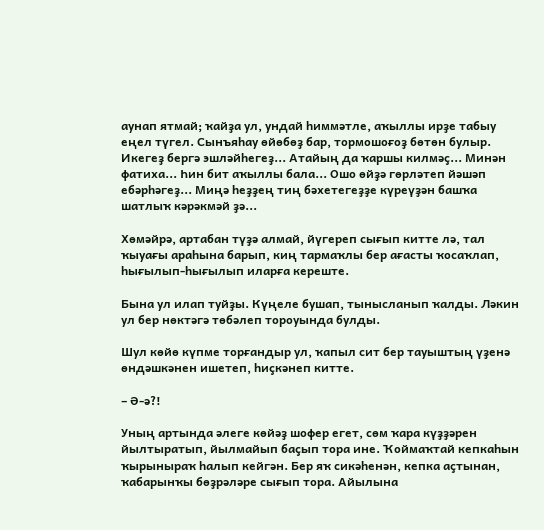аунап ятмай; ҡайҙа ул, ундай һиммәтле, аҡыллы ирҙе табыу еңел түгел. Сынъяһау өйөбөҙ бар, тормошоғоҙ бөтөн булыр. Икегеҙ бергә эшләйһегеҙ... Атайың да ҡаршы килмәҫ... Минән фатиха... Һин бит аҡыллы бала... Ошо өйҙә гөрләтеп йәшәп ебәрһәгеҙ... Миңә һеҙҙең тиң бәхетегеҙҙе күреүҙән башҡа шатлыҡ кәрәкмәй ҙә...

Хөмәйрә, артабан түҙә алмай, йүгереп сығып китте лә, тал ҡыуағы араһына барып, киң тармаҡлы бер ағасты ҡосаҡлап, һығылып-һығылып иларға кереште.

Бына ул илап туйҙы. Күңеле бушап, тынысланып ҡалды. Ләкин ул бер нөктәгә төбәлеп тороуында булды.

Шул көйө күпме торғандыр ул, ҡапыл сит бер тауыштың үҙенә өндәшкәнен ишетеп, һиҫкәнеп китте.

– Ә-ә?!

Уның артында әлеге көйәҙ шофер егет, сөм ҡара күҙҙәрен йылтыратып, йылмайып баҫып тора ине. Ҡоймаҡтай кепкаһын ҡырыныраҡ һалып кейгән. Бер яҡ сикәһенән, кепка аҫтынан, ҡабарынҡы бөҙрәләре сығып тора. Айылына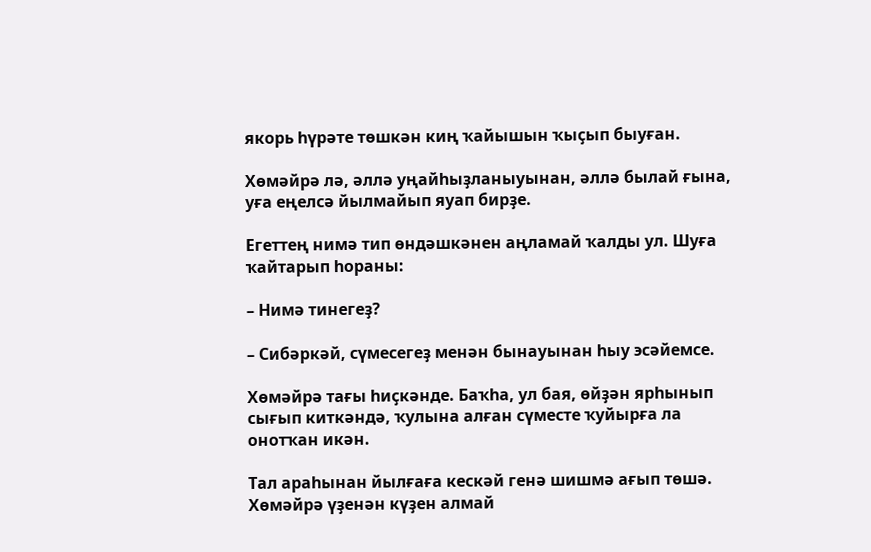якорь һүрәте төшкән киң ҡайышын ҡыҫып быуған.

Хөмәйрә лә, әллә уңайһыҙланыуынан, әллә былай ғына, уға еңелсә йылмайып яуап бирҙе.

Егеттең нимә тип өндәшкәнен аңламай ҡалды ул. Шуға ҡайтарып һораны:

– Нимә тинегеҙ?

– Сибәркәй, сүмесегеҙ менән бынауынан һыу эсәйемсе.

Хөмәйрә тағы һиҫкәнде. Баҡһа, ул бая, өйҙән ярһынып сығып киткәндә, ҡулына алған сүместе ҡуйырға ла онотҡан икән.

Тал араһынан йылғаға кескәй генә шишмә ағып төшә. Хөмәйрә үҙенән күҙен алмай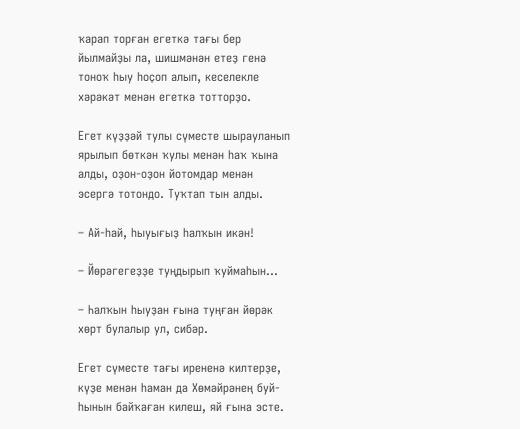ҡарап торған егеткә тағы бер йылмайҙы ла, шишмәнән етеҙ генә тоноҡ һыу һоҫоп алып, кеселекле хәрәкәт менән егеткә тотторҙо.

Егет күҙҙәй тулы сүместе шырауланып ярылып бөткән ҡулы менән һаҡ ҡына алды, оҙон-оҙон йотомдар менән эсергә тотондо. Туҡтап тын алды.

– Ай-һай, һыуығыҙ һалҡын икән!

– Йөрәгегеҙҙе туңдырып ҡуймаһын...

– Һалҡын һыуҙан ғына туңған йөрәк хөрт булалыр ул, сибәр.

Егет сүместе тағы ирененә килтерҙе, күҙе менән һаман да Хөмәйрәнең буй-һынын байҡаған килеш, яй ғына эсте.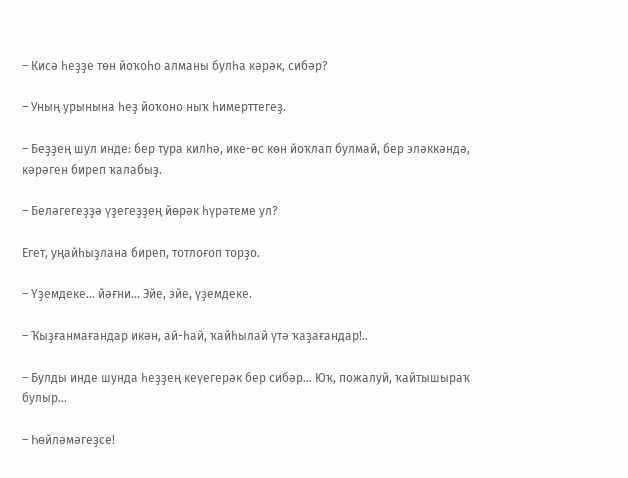– Кисә һеҙҙе төн йоҡоһо алманы булһа кәрәк, сибәр?

– Уның урынына һеҙ йоҡоно ныҡ һимерттегеҙ.

– Беҙҙең шул инде: бер тура килһә, ике-өс көн йоҡлап булмай, бер эләккәндә, кәрәген биреп ҡалабыҙ.

– Беләгегеҙҙә үҙегеҙҙең йөрәк һүрәтеме ул?

Егет, уңайһыҙлана биреп, тотлоғоп торҙо.

– Үҙемдеке... йәғни... Эйе, эйе, үҙемдеке.

– Ҡыҙғанмағандар икән, ай-һай, ҡайһылай үтә ҡаҙағандар!..

– Булды инде шунда һеҙҙең кеүегерәк бер сибәр... Юҡ, пожалуй, ҡайтышыраҡ булыр...

– Һөйләмәгеҙсе!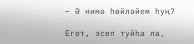– Ә нимә һөйләйем һуң?

Егет, эсеп туйһа ла,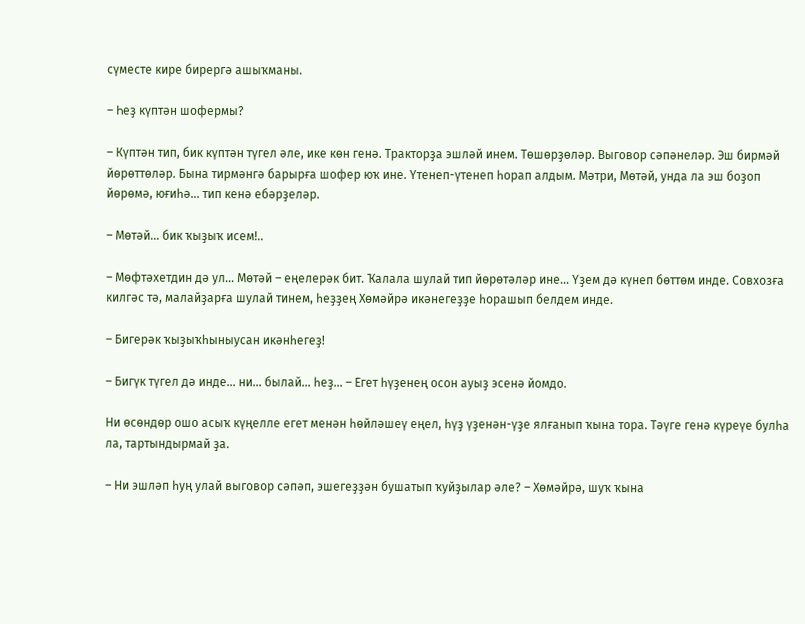сүместе кире бирергә ашыҡманы.

– Һеҙ күптән шофермы?

– Күптән тип, бик күптән түгел әле, ике көн генә. Тракторҙа эшләй инем. Төшөрҙөләр. Выговор сәпәнеләр. Эш бирмәй йөрөттөләр. Бына тирмәнгә барырға шофер юҡ ине. Үтенеп-үтенеп һорап алдым. Мәтри, Мөтәй, унда ла эш боҙоп йөрөмә, юғиһә... тип кенә ебәрҙеләр.

– Мөтәй... бик ҡыҙыҡ исем!..

– Мөфтәхетдин дә ул... Мөтәй – еңелерәк бит. Ҡалала шулай тип йөрөтәләр ине... Үҙем дә күнеп бөттөм инде. Совхозға килгәс тә, малайҙарға шулай тинем, һеҙҙең Хөмәйрә икәнегеҙҙе һорашып белдем инде.

– Бигерәк ҡыҙыҡһыныусан икәнһегеҙ!

– Бигүк түгел дә инде... ни... былай... һеҙ... – Егет һүҙенең осон ауыҙ эсенә йомдо.

Ни өсөндөр ошо асыҡ күңелле егет менән һөйләшеү еңел, һүҙ үҙенән-үҙе ялғанып ҡына тора. Тәүге генә күреүе булһа ла, тартындырмай ҙа.

– Ни эшләп һуң улай выговор сәпәп, эшегеҙҙән бушатып ҡуйҙылар әле? – Хөмәйрә, шуҡ ҡына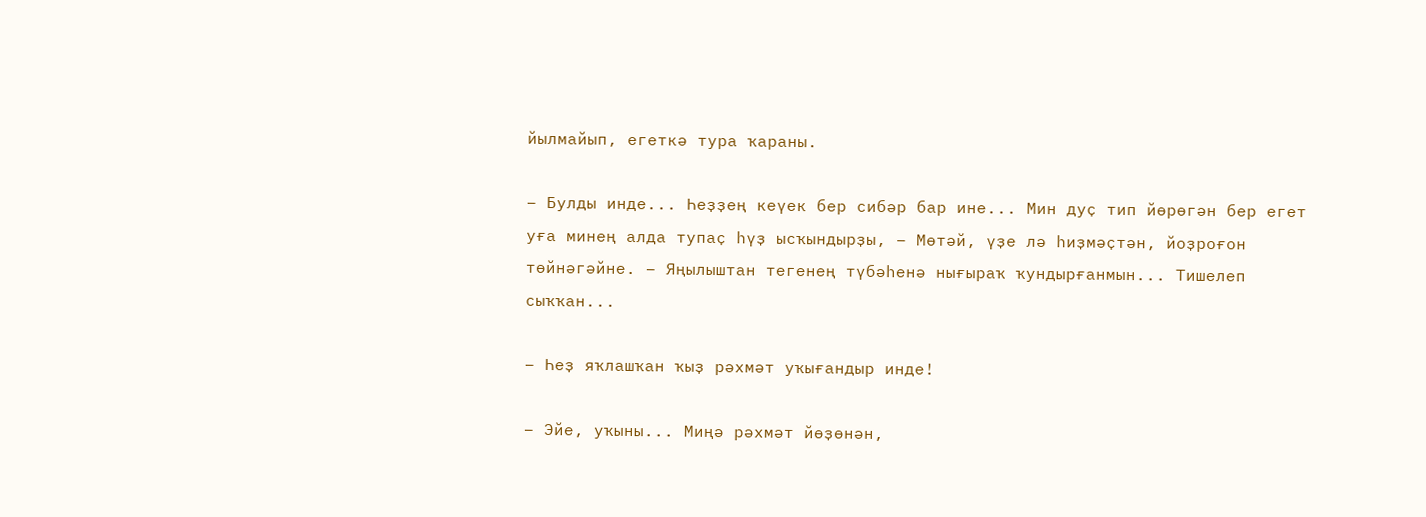йылмайып, егеткә тура ҡараны.

– Булды инде... Һеҙҙең кеүек бер сибәр бар ине... Мин дуҫ тип йөрөгән бер егет уға минең алда тупаҫ һүҙ ысҡындырҙы, – Мөтәй, үҙе лә һиҙмәҫтән, йоҙроғон төйнәгәйне. – Яңылыштан тегенең түбәһенә нығыраҡ ҡундырғанмын... Тишелеп сыҡҡан...

– Һеҙ яҡлашҡан ҡыҙ рәхмәт уҡығандыр инде!

– Эйе, уҡыны... Миңә рәхмәт йөҙөнән,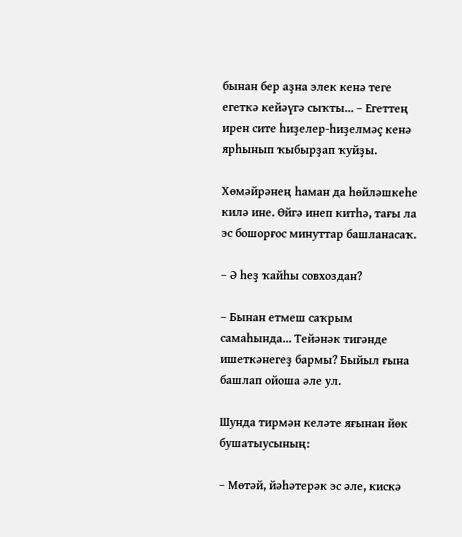бынан бер аҙна элек кенә теге егеткә кейәүгә сыҡты... – Егеттең ирен сите һиҙелер-һиҙелмәҫ кенә ярһынып ҡыбырҙап ҡуйҙы.

Хөмәйрәнең һаман да һөйләшкеһе килә ине. Өйгә инеп китһә, тағы ла эс бошорғос минуттар башланасаҡ.

– Ә һеҙ ҡайһы совхоздан?

– Бынан етмеш саҡрым самаһында... Тейәнәк тигәнде ишеткәнегеҙ бармы? Быйыл ғына башлап ойоша әле ул.

Шунда тирмән келәте яғынан йөк бушатыусының:

– Мөтәй, йәһәтерәк эс әле, кискә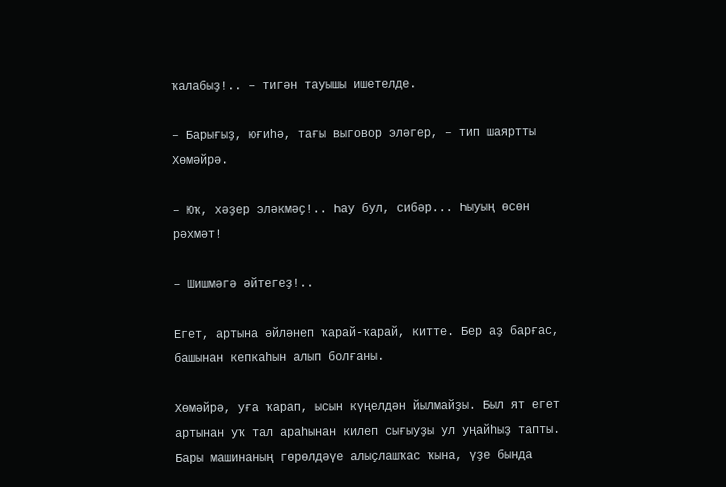ҡалабыҙ!.. – тигән тауышы ишетелде.

– Барығыҙ, юғиһә, тағы выговор эләгер, – тип шаяртты Хөмәйрә.

– Юҡ, хәҙер эләкмәҫ!.. Һау бул, сибәр... Һыуың өсөн рәхмәт!

– Шишмәгә әйтегеҙ!..

Егет, артына әйләнеп ҡарай-ҡарай, китте. Бер аҙ барғас, башынан кепкаһын алып болғаны.

Хөмәйрә, уға ҡарап, ысын күңелдән йылмайҙы. Был ят егет артынан уҡ тал араһынан килеп сығыуҙы ул уңайһыҙ тапты. Бары машинаның гөрөлдәүе алыҫлашҡас ҡына, үҙе бында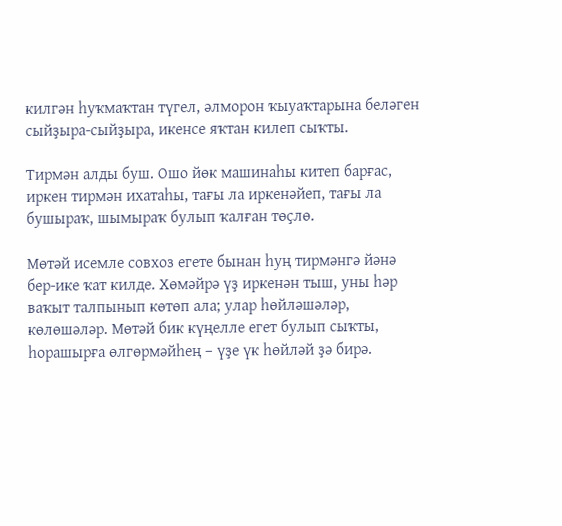килгән һуҡмаҡтан түгел, әлморон ҡыуаҡтарына беләген сыйҙыра-сыйҙыра, икенсе яҡтан килеп сыҡты.

Тирмән алды буш. Ошо йөк машинаһы китеп барғас, иркен тирмән ихатаһы, тағы ла иркенәйеп, тағы ла бушыраҡ, шымыраҡ булып ҡалған төҫлө.

Мөтәй исемле совхоз егете бынан һуң тирмәнгә йәнә бер-ике ҡат килде. Хөмәйрә үҙ иркенән тыш, уны һәр ваҡыт талпынып көтөп ала; улар һөйләшәләр, көлөшәләр. Мөтәй бик күңелле егет булып сыҡты, һорашырға өлгөрмәйһең – үҙе үк һөйләй ҙә бирә.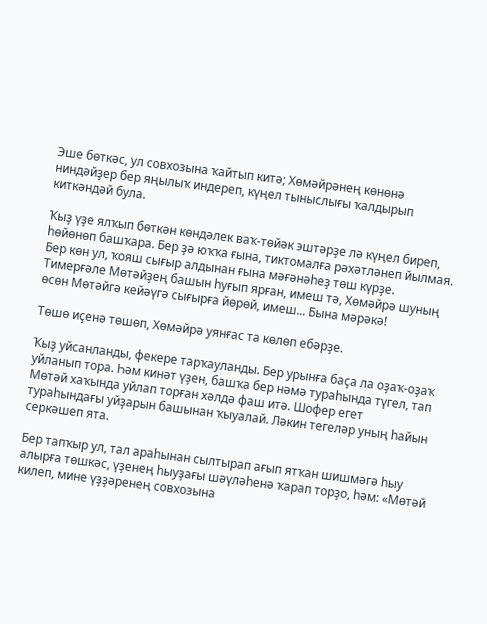Эше бөткәс, ул совхозына ҡайтып китә; Хөмәйрәнең көнөнә ниндәйҙер бер яңылыҡ индереп, күңел тыныслығы ҡалдырып киткәндәй була.

Ҡыҙ үҙе ялҡып бөткән көндәлек ваҡ-төйәк эштәрҙе лә күңел биреп, һөйөнөп башҡара. Бер ҙә юҡҡа ғына, тиктомалға рәхәтләнеп йылмая. Бер көн ул, ҡояш сығыр алдынан ғына мәғәнәһеҙ төш күрҙе. Тимерғәле Мөтәйҙең башын һуғып ярған, имеш тә, Хөмәйрә шуның өсөн Мөтәйгә кейәүгә сығырға йөрөй, имеш... Бына мәрәкә!

Төшө иҫенә төшөп, Хөмәйрә уянғас та көлөп ебәрҙе.

Ҡыҙ уйсанланды, фекере тарҡауланды. Бер урынға баҫа ла оҙаҡ-оҙаҡ уйланып тора. Һәм кинәт үҙен, башҡа бер нәмә тураһында түгел, тап Мөтәй хаҡында уйлап торған хәлдә фаш итә. Шофер егет тураһындағы уйҙарын башынан ҡыуалай. Ләкин тегеләр уның һайын серкәшеп ята.

Бер тапҡыр ул, тал араһынан сылтырап ағып ятҡан шишмәгә һыу алырға төшкәс, үҙенең һыуҙағы шәүләһенә ҡарап торҙо, һәм: «Мөтәй килеп, мине үҙҙәренең совхозына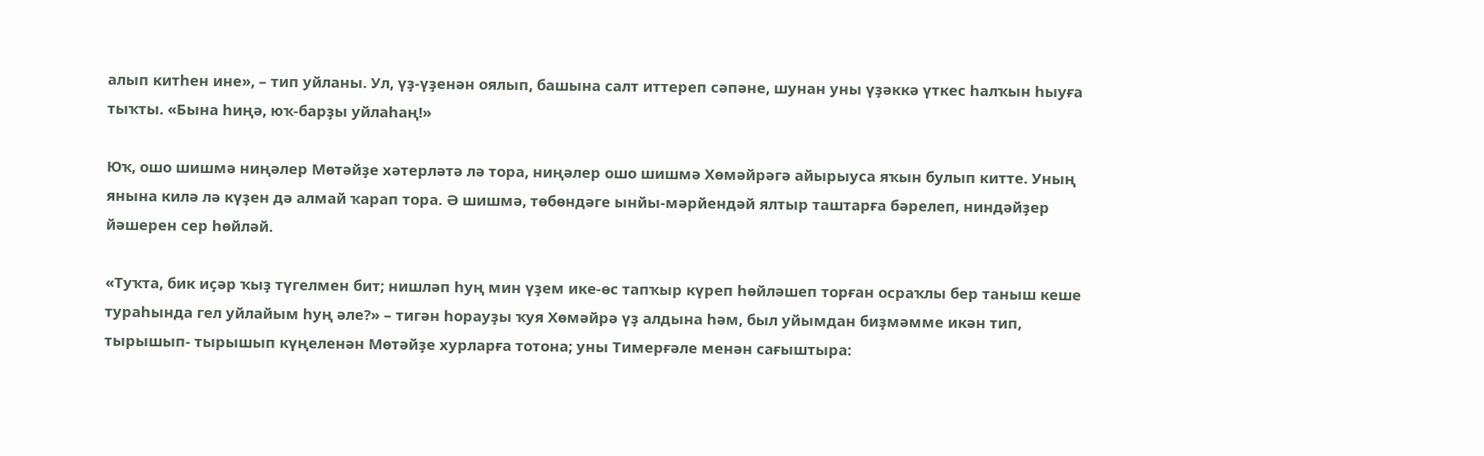алып китһен ине», – тип уйланы. Ул, үҙ-үҙенән оялып, башына салт иттереп сәпәне, шунан уны үҙәккә үткес һалҡын һыуға тыҡты. «Бына һиңә, юҡ-барҙы уйлаһаң!»

Юҡ, ошо шишмә ниңәлер Мөтәйҙе хәтерләтә лә тора, ниңәлер ошо шишмә Хөмәйрәгә айырыуса яҡын булып китте. Уның янына килә лә күҙен дә алмай ҡарап тора. Ә шишмә, төбөндәге ынйы-мәрйендәй ялтыр таштарға бәрелеп, ниндәйҙер йәшерен сер һөйләй.

«Туҡта, бик иҫәр ҡыҙ түгелмен бит; нишләп һуң мин үҙем ике-өс тапҡыр күреп һөйләшеп торған осраҡлы бер таныш кеше тураһында гел уйлайым һуң әле?» – тигән һорауҙы ҡуя Хөмәйрә үҙ алдына һәм, был уйымдан биҙмәмме икән тип, тырышып- тырышып күңеленән Мөтәйҙе хурларға тотона; уны Тимерғәле менән сағыштыра: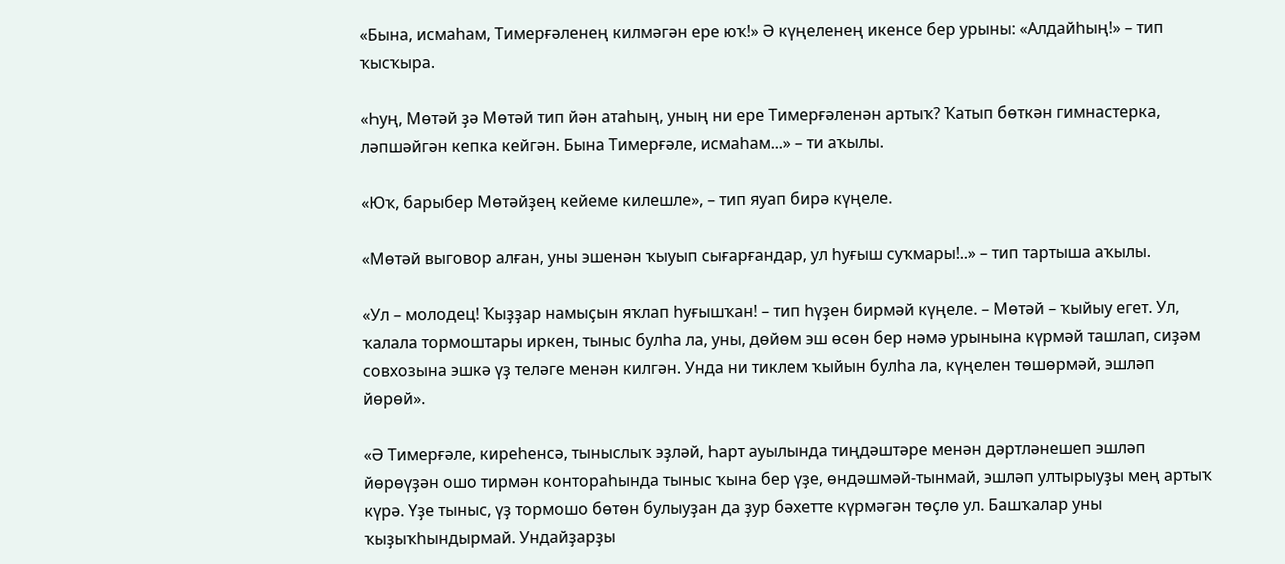«Бына, исмаһам, Тимерғәленең килмәгән ере юҡ!» Ә күңеленең икенсе бер урыны: «Алдайһың!» – тип ҡысҡыра.

«Һуң, Мөтәй ҙә Мөтәй тип йән атаһың, уның ни ере Тимерғәленән артыҡ? Ҡатып бөткән гимнастерка, ләпшәйгән кепка кейгән. Бына Тимерғәле, исмаһам...» – ти аҡылы.

«Юҡ, барыбер Мөтәйҙең кейеме килешле», – тип яуап бирә күңеле.

«Мөтәй выговор алған, уны эшенән ҡыуып сығарғандар, ул һуғыш суҡмары!..» – тип тартыша аҡылы.

«Ул – молодец! Ҡыҙҙар намыҫын яҡлап һуғышҡан! – тип һүҙен бирмәй күңеле. – Мөтәй – ҡыйыу егет. Ул, ҡалала тормоштары иркен, тыныс булһа ла, уны, дөйөм эш өсөн бер нәмә урынына күрмәй ташлап, сиҙәм совхозына эшкә үҙ теләге менән килгән. Унда ни тиклем ҡыйын булһа ла, күңелен төшөрмәй, эшләп йөрөй».

«Ә Тимерғәле, киреһенсә, тыныслыҡ эҙләй, Һарт ауылында тиңдәштәре менән дәртләнешеп эшләп йөрөүҙән ошо тирмән контораһында тыныс ҡына бер үҙе, өндәшмәй-тынмай, эшләп ултырыуҙы мең артыҡ күрә. Үҙе тыныс, үҙ тормошо бөтөн булыуҙан да ҙур бәхетте күрмәгән төҫлө ул. Башҡалар уны ҡыҙыҡһындырмай. Ундайҙарҙы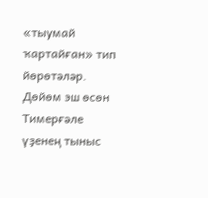«тыумай ҡартайған» тип йөрөтәләр. Дөйөм эш өсөн Тимерғәле үҙенең тыныс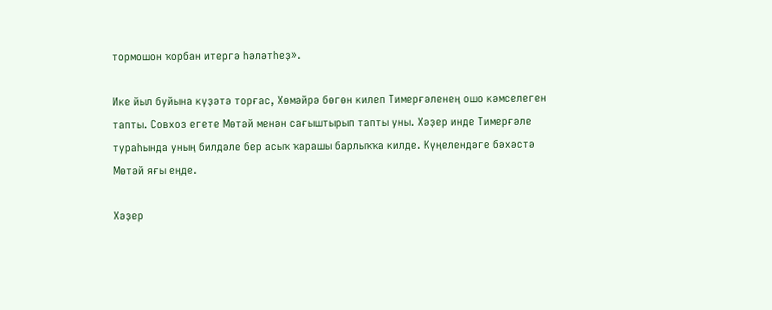тормошон ҡорбан итергә һәләтһеҙ».

Ике йыл буйына күҙәтә торғас, Хөмәйрә бөгөн килеп Тимерғәленең ошо кәмселеген тапты. Совхоз егете Мөтәй менән сағыштырып тапты уны. Хәҙер инде Тимерғәле тураһында уның билдәле бер асыҡ ҡарашы барлыҡҡа килде. Күңелендәге бәхәстә Мөтәй яғы еңде.

Хәҙер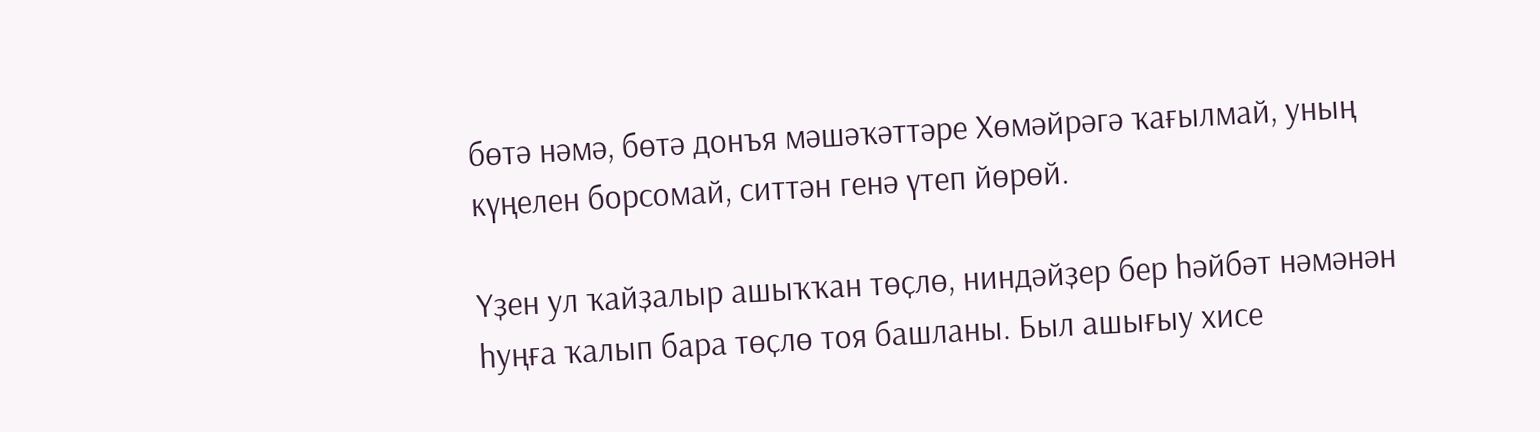бөтә нәмә, бөтә донъя мәшәҡәттәре Хөмәйрәгә ҡағылмай, уның күңелен борсомай, ситтән генә үтеп йөрөй.

Үҙен ул ҡайҙалыр ашыҡҡан төҫлө, ниндәйҙер бер һәйбәт нәмәнән һуңға ҡалып бара төҫлө тоя башланы. Был ашығыу хисе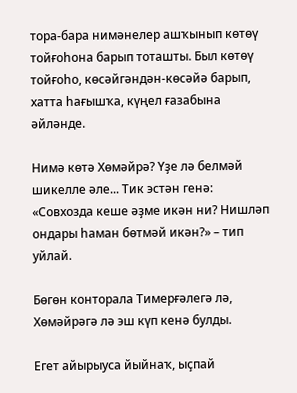тора-бара нимәнелер ашҡынып көтөү тойғоһона барып тоташты. Был көтөү тойғоһо, көсәйгәндән-көсәйә барып, хатта һағышҡа, күңел ғазабына әйләнде.

Нимә көтә Хөмәйрә? Үҙе лә белмәй шикелле әле... Тик эстән генә: «Совхозда кеше әҙме икән ни? Нишләп ондары һаман бөтмәй икән?» – тип уйлай.

Бөгөн конторала Тимерғәлегә лә, Хөмәйрәгә лә эш күп кенә булды.

Егет айырыуса йыйнаҡ, ыҫпай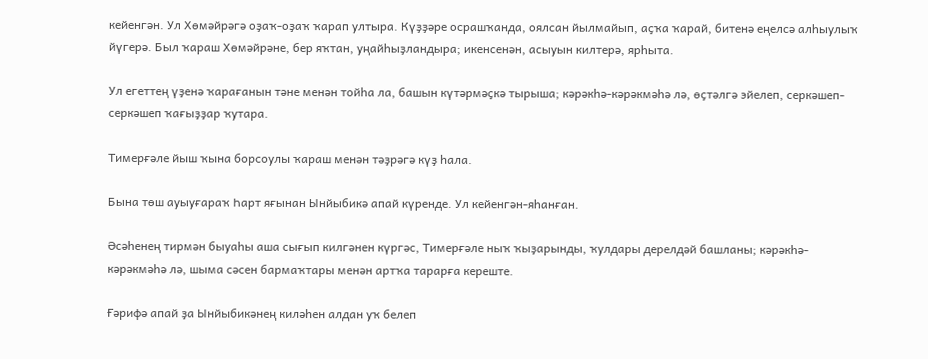кейенгән. Ул Хөмәйрәгә оҙаҡ-оҙаҡ ҡарап ултыра. Күҙҙәре осрашҡанда, оялсан йылмайып, аҫҡа ҡарай, битенә еңелсә алһыулыҡ йүгерә. Был ҡараш Хөмәйрәне, бер яҡтан, уңайһыҙландыра; икенсенән, асыуын килтерә, ярһыта.

Ул егеттең үҙенә ҡарағанын тәне менән тойһа ла, башын күтәрмәҫкә тырыша; кәрәкһә-кәрәкмәһә лә, өҫтәлгә эйелеп, серкәшеп-серкәшеп ҡағыҙҙар ҡутара.

Тимерғәле йыш ҡына борсоулы ҡараш менән тәҙрәгә күҙ һала.

Бына төш ауыуғараҡ Һарт яғынан Ынйыбикә апай күренде. Ул кейенгән-яһанған.

Әсәһенең тирмән быуаһы аша сығып килгәнен күргәс, Тимерғәле ныҡ ҡыҙарынды, ҡулдары дерелдәй башланы; кәрәкһә-кәрәкмәһә лә, шыма сәсен бармаҡтары менән артҡа тарарға кереште.

Ғәрифә апай ҙа Ынйыбикәнең киләһен алдан уҡ белеп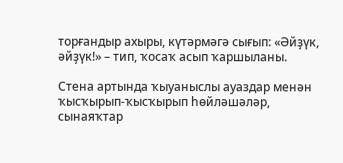торғандыр ахыры, күтәрмәгә сығып: «Әйҙүк, әйҙүк!» – тип, ҡосаҡ асып ҡаршыланы.

Стена артында ҡыуаныслы ауаздар менән ҡысҡырып-ҡысҡырып һөйләшәләр, сынаяҡтар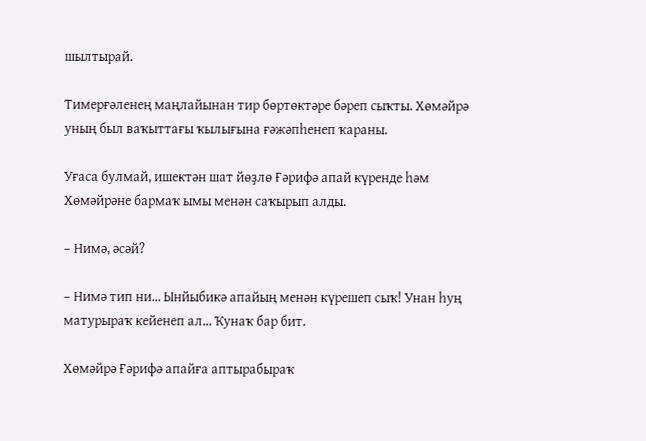шылтырай.

Тимерғәленең маңлайынан тир бөртөктәре бәреп сыҡты. Хөмәйрә уның был ваҡыттағы ҡылығына ғәжәпһенеп ҡараны.

Уғаса булмай, ишектән шат йөҙлө Ғәрифә апай күренде һәм Хөмәйрәне бармаҡ ымы менән саҡырып алды.

– Нимә, әсәй?

– Нимә тип ни... Ынйыбикә апайың менән күрешеп сыҡ! Унан һуң матурыраҡ кейенеп ал... Ҡунаҡ бар бит.

Хөмәйрә Ғәрифә апайға аптырабыраҡ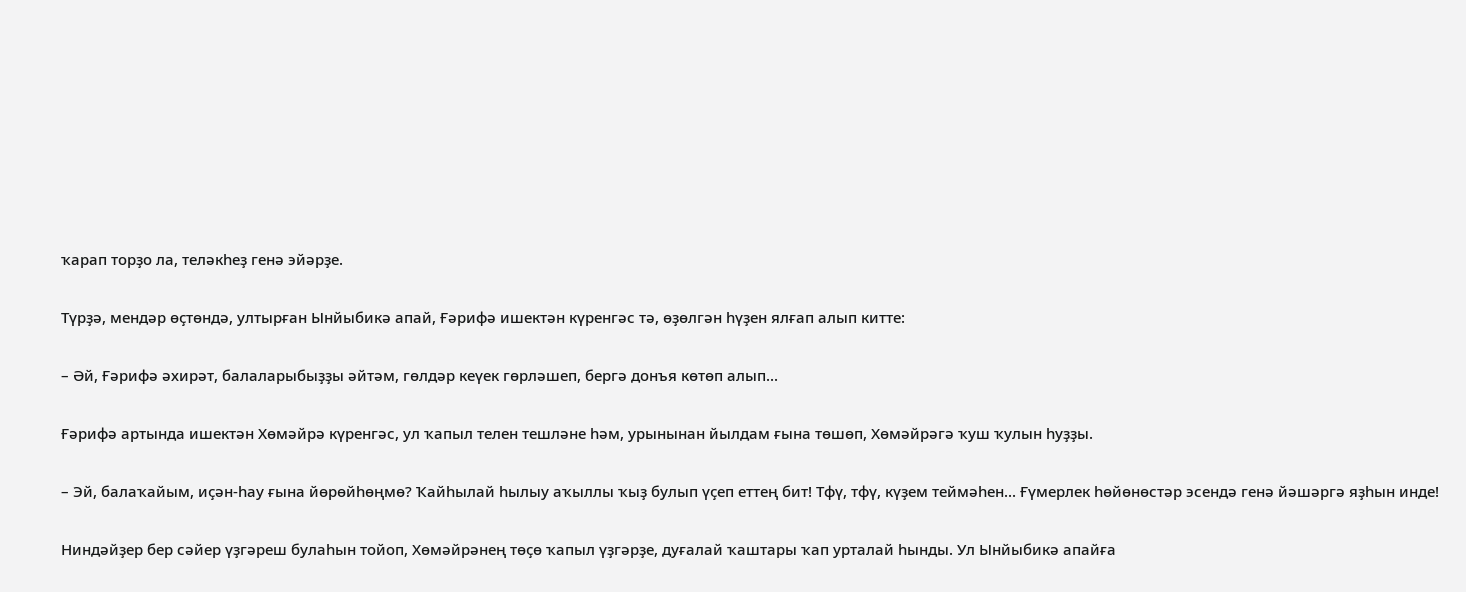ҡарап торҙо ла, теләкһеҙ генә эйәрҙе.

Түрҙә, мендәр өҫтөндә, ултырған Ынйыбикә апай, Ғәрифә ишектән күренгәс тә, өҙөлгән һүҙен ялғап алып китте:

– Әй, Ғәрифә әхирәт, балаларыбыҙҙы әйтәм, гөлдәр кеүек гөрләшеп, бергә донъя көтөп алып...

Ғәрифә артында ишектән Хөмәйрә күренгәс, ул ҡапыл телен тешләне һәм, урынынан йылдам ғына төшөп, Хөмәйрәгә ҡуш ҡулын һуҙҙы.

– Эй, балаҡайым, иҫән-һау ғына йөрөйһөңмө? Ҡайһылай һылыу аҡыллы ҡыҙ булып үҫеп еттең бит! Тфү, тфү, күҙем теймәһен... Ғүмерлек һөйөнөстәр эсендә генә йәшәргә яҙһын инде!

Ниндәйҙер бер сәйер үҙгәреш булаһын тойоп, Хөмәйрәнең төҫө ҡапыл үҙгәрҙе, дуғалай ҡаштары ҡап урталай һынды. Ул Ынйыбикә апайға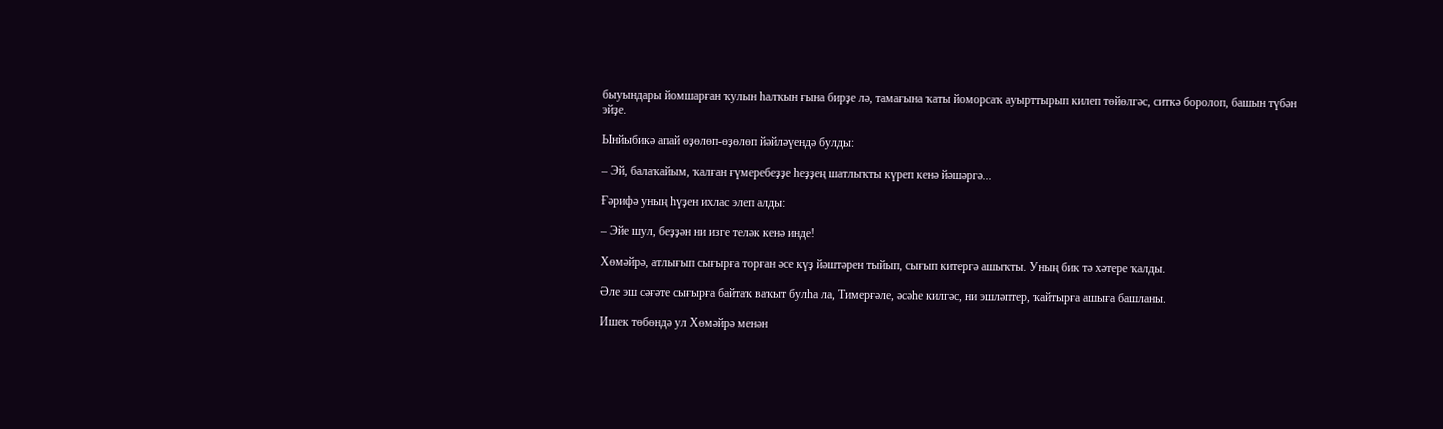быуындары йомшарған ҡулын һалҡын ғына бирҙе лә, тамағына ҡаты йоморсаҡ ауырттырып килеп төйөлгәс, ситкә боролоп, башын түбән эйҙе.

Ынйыбикә апай өҙөлөп-өҙөлөп йәйләүендә булды:

– Эй, балаҡайым, ҡалған ғүмеребеҙҙе һеҙҙең шатлыҡты күреп кенә йәшәргә...

Ғәрифә уның һүҙен ихлас элеп алды:

– Эйе шул, беҙҙән ни изге теләк кенә инде!

Хөмәйрә, атлығып сығырға торған әсе күҙ йәштәрен тыйып, сығып китергә ашыҡты. Уның бик тә хәтере ҡалды.

Әле эш сәғәте сығырға байтаҡ ваҡыт булһа ла, Тимерғәле, әсәһе килгәс, ни эшләптер, ҡайтырға ашыға башланы.

Ишек төбөндә ул Хөмәйрә менән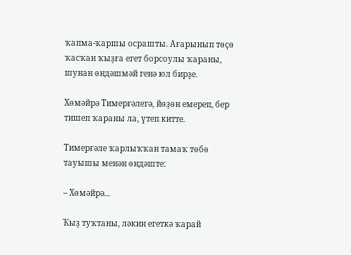ҡапма-ҡаршы осрашты. Ағарынып төҫө ҡасҡан ҡыҙға егет борсоулы ҡараны, шунан өндәшмәй генә юл бирҙе.

Хөмәйрә Тимерғәлегә, йөҙөн емереп, бер тишеп ҡараны ла, үтеп китте.

Тимерғәле ҡарлыҡҡан тамаҡ төбө тауышы менән өндәште:

– Хөмәйрә...

Ҡыҙ туҡтаны, ләкин егеткә ҡарай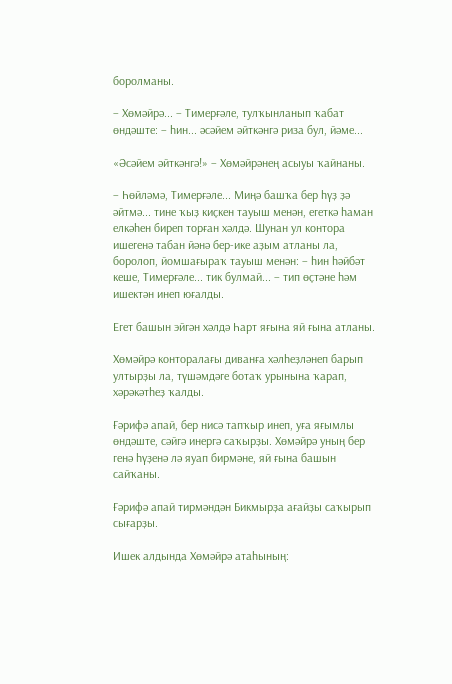боролманы.

– Хөмәйрә... – Тимерғәле, тулҡынланып ҡабат өндәште: – һин... әсәйем әйткәнгә риза бул, йәме...

«Әсәйем әйткәнгә!» – Хөмәйрәнең асыуы ҡайнаны.

– Һөйләмә, Тимерғәле... Миңә башҡа бер һүҙ ҙә әйтмә... тине ҡыҙ киҫкен тауыш менән, егеткә һаман елкәһен биреп торған хәлдә. Шунан ул контора ишегенә табан йәнә бер-ике аҙым атланы ла, боролоп, йомшағыраҡ тауыш менән: – һин һәйбәт кеше, Тимерғәле... тик булмай... – тип өҫтәне һәм ишектән инеп юғалды.

Егет башын эйгән хәлдә Һарт яғына яй ғына атланы.

Хөмәйрә конторалағы диванға хәлһеҙләнеп барып ултырҙы ла, түшәмдәге ботаҡ урынына ҡарап, хәрәкәтһеҙ ҡалды.

Ғәрифә апай, бер нисә тапҡыр инеп, уға яғымлы өндәште, сәйгә инергә саҡырҙы. Хөмәйрә уның бер генә һүҙенә лә яуап бирмәне, яй ғына башын сайҡаны.

Ғәрифә апай тирмәндән Бикмырҙа ағайҙы саҡырып сығарҙы.

Ишек алдында Хөмәйрә атаһының: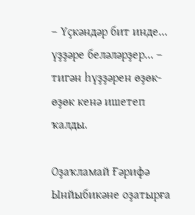– Үҫкәндәр бит инде... үҙҙәре беләләрҙер... – тигән һүҙҙәрен өҙөк-өҙөк кенә ишетеп ҡалды.

Оҙаҡламай Ғәрифә Ынйыбикәне оҙатырға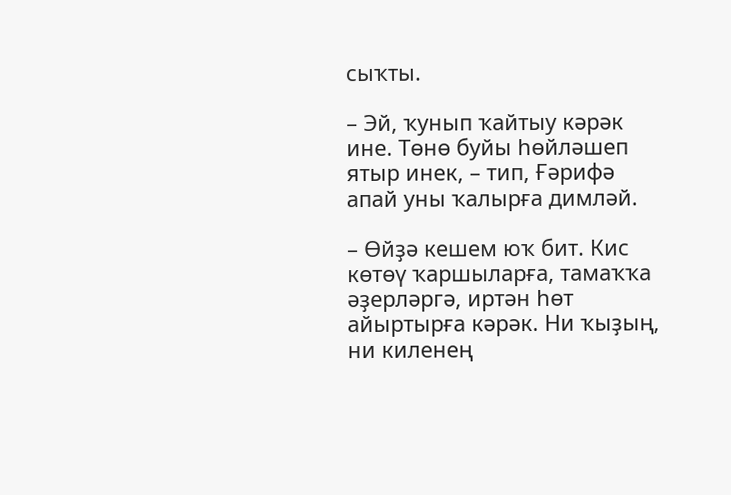сыҡты.

– Эй, ҡунып ҡайтыу кәрәк ине. Төнө буйы һөйләшеп ятыр инек, – тип, Ғәрифә апай уны ҡалырға димләй.

– Өйҙә кешем юҡ бит. Кис көтөү ҡаршыларға, тамаҡҡа әҙерләргә, иртән һөт айыртырға кәрәк. Ни ҡыҙың, ни киленең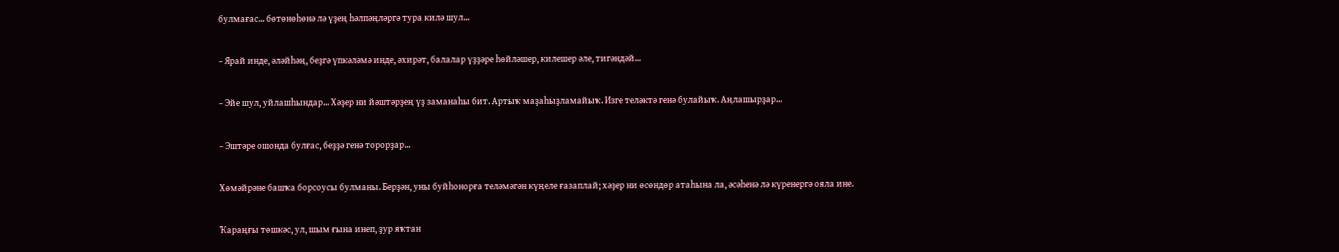булмағас... бөтөнөһөнә лә үҙең һәлпәңләргә тура килә шул...

– Ярай инде, әләйһәң, беҙгә үпкәләмә инде, әхирәт, балалар үҙҙәре һөйләшер, килешер әле, тигәндәй...

– Эйе шул, уйлашһындар... Хәҙер ни йәштәрҙең үҙ заманаһы бит. Артыҡ маҙаһыҙламайыҡ. Изге теләктә генә булайыҡ. Аңлашырҙар...

– Эштәре ошонда булғас, беҙҙә генә торорҙар...

Хөмәйрәне башҡа борсоусы булманы. Берҙән, уны буйһонорға теләмәгән күңеле ғазаплай; хәҙер ни өсөндөр атаһына ла, әсәһенә лә күренергә ояла ине.

Ҡараңғы төшкәс, ул, шым ғына инеп, ҙур яҡтан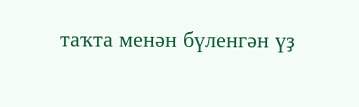таҡта менән бүленгән үҙ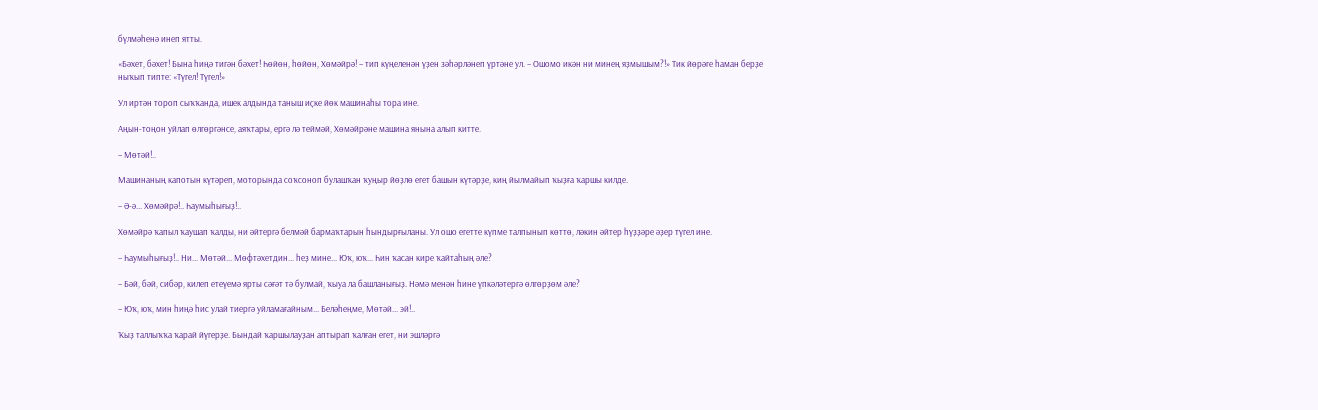бүлмәһенә инеп ятты.

«Бәхет, бәхет! Бына һиңә тигән бәхет! Һөйөн, һөйөн, Хөмәйрә! – тип күңеленән үҙен зәһәрләнеп үртәне ул. – Ошомо икән ни минең яҙмышым?!» Тик йөрәге һаман берҙе ныҡып типте: «Түгел! Түгел!»

Ул иртән тороп сыҡҡанда, ишек алдында таныш иҫке йөк машинаһы тора ине.

Аңын-тоңон уйлап өлгөргәнсе, аяҡтары, ергә лә теймәй, Хөмәйрәне машина янына алып китте.

– Мөтәй!..

Машинаның капотын күтәреп, моторында соҡсоноп булашҡан ҡуңыр йөҙлө егет башын күтәрҙе, киң йылмайып ҡыҙға ҡаршы килде.

– Ә-ә... Хөмәйрә!.. Һаумыһығыҙ!..

Хөмәйрә ҡапыл ҡаушап ҡалды, ни әйтергә белмәй бармаҡтарын һындырғыланы. Ул ошо егетте күпме талпынып көттө, ләкин әйтер һүҙҙәре әҙер түгел ине.

– Һаумыһығыҙ!.. Ни... Мөтәй... Мөфтәхетдин... һеҙ мине... Юҡ, юҡ... Һин ҡасан кире ҡайтаһың әле?

– Бәй, бәй, сибәр, килеп етеүемә ярты сәғәт тә булмай, ҡыуа ла башланығыҙ. Нәмә менән һине үпкәләтергә өлгөрҙөм әле?

– Юҡ, юҡ, мин һиңә һис улай тиергә уйламағайным... Беләһеңме, Мөтәй... эй!..

Ҡыҙ таллыҡҡа ҡарай йүгерҙе. Бындай ҡаршылауҙан аптырап ҡалған егет, ни эшләргә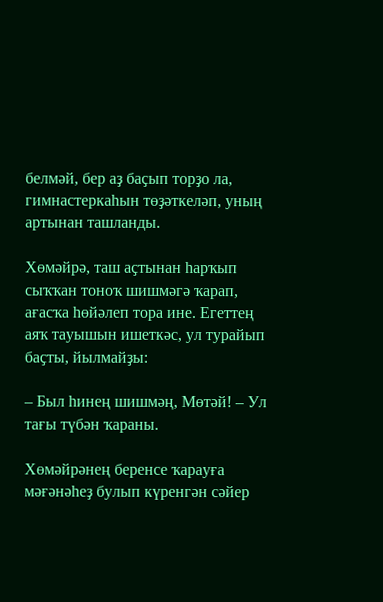белмәй, бер аҙ баҫып торҙо ла, гимнастеркаһын төҙәткеләп, уның артынан ташланды.

Хөмәйрә, таш аҫтынан һарҡып сыҡҡан тоноҡ шишмәгә ҡарап, ағасҡа һөйәлеп тора ине. Егеттең аяҡ тауышын ишеткәс, ул турайып баҫты, йылмайҙы:

– Был һинең шишмәң, Мөтәй! – Ул тағы түбән ҡараны.

Хөмәйрәнең беренсе ҡарауға мәғәнәһеҙ булып күренгән сәйер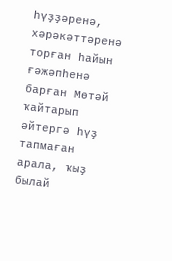һүҙҙәренә, хәрәкәттәренә торған һайын ғәжәпһенә барған Мөтәй ҡайтарып әйтергә һүҙ тапмаған арала, ҡыҙ былай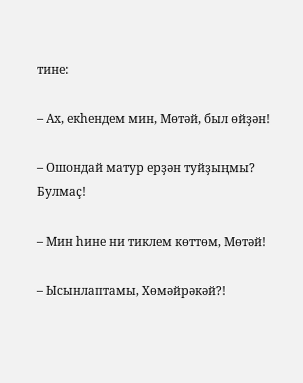тине:

– Ах, екһендем мин, Мөтәй, был өйҙән!

– Ошондай матур ерҙән туйҙыңмы? Булмаҫ!

– Мин һине ни тиклем көттөм, Мөтәй!

– Ысынлаптамы, Хөмәйрәкәй?!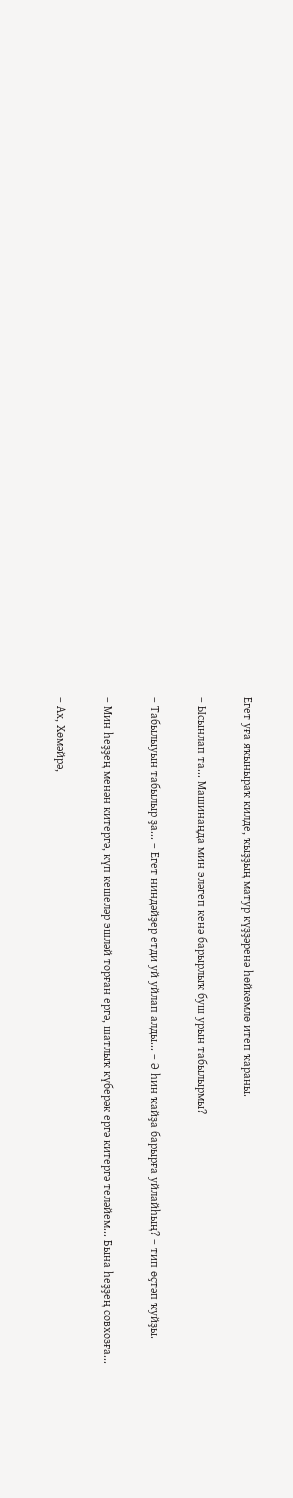Егет уға яҡыныраҡ килде, ҡыҙҙың матур күҙҙәренә һөйкөмлө итеп ҡараны.

– Ысынлап та... Машинаңда мин эләгеп кенә барырлыҡ буш урын табылырмы?

– Табылыуын табылыр ҙа... – Егет ниндәйҙер етди уй уйлап алды... – Ә һин ҡайҙа барырға уйлайһың? – тип өҫтәп ҡуйҙы.

– Мин һеҙҙең менән китергә, күп кешеләр эшләй торған ергә, шатлыҡ күберәк ергә китергә теләйем... Бына һеҙҙең совхозға...

– Ах, Хөмәйрә,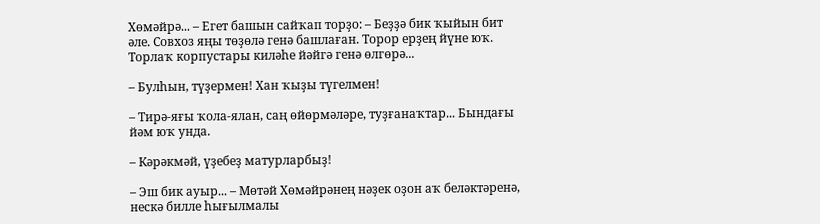Хөмәйрә... – Егет башын сайҡап торҙо: – Беҙҙә бик ҡыйын бит әле. Совхоз яңы төҙөлә генә башлаған. Торор ерҙең йүне юҡ. Торлаҡ корпустары киләһе йәйгә генә өлгөрә...

– Булһын, түҙермен! Хан ҡыҙы түгелмен!

– Тирә-яғы ҡола-ялан, саң өйөрмәләре, туҙғанаҡтар... Бындағы йәм юҡ унда.

– Кәрәкмәй, үҙебеҙ матурларбыҙ!

– Эш бик ауыр... – Мөтәй Хөмәйрәнең нәҙек оҙон аҡ беләктәренә, нескә билле һығылмалы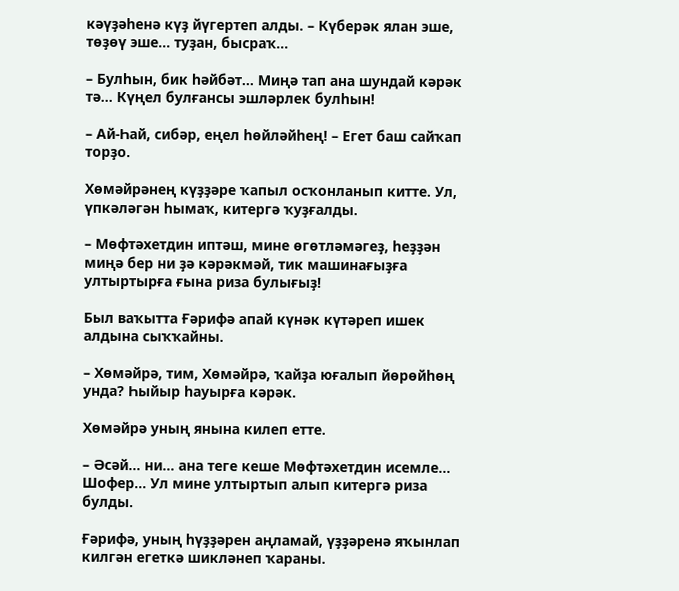кәүҙәһенә күҙ йүгертеп алды. – Күберәк ялан эше, төҙөү эше... туҙан, бысраҡ...

– Булһын, бик һәйбәт... Миңә тап ана шундай кәрәк тә... Күңел булғансы эшләрлек булһын!

– Ай-Һай, сибәр, еңел һөйләйһең! – Егет баш сайҡап торҙо.

Хөмәйрәнең күҙҙәре ҡапыл осҡонланып китте. Ул, үпкәләгән һымаҡ, китергә ҡуҙғалды.

– Мөфтәхетдин иптәш, мине өгөтләмәгеҙ, һеҙҙән миңә бер ни ҙә кәрәкмәй, тик машинағыҙға ултыртырға ғына риза булығыҙ!

Был ваҡытта Ғәрифә апай күнәк күтәреп ишек алдына сыҡҡайны.

– Хөмәйрә, тим, Хөмәйрә, ҡайҙа юғалып йөрөйһөң унда? Һыйыр һауырға кәрәк.

Хөмәйрә уның янына килеп етте.

– Әсәй... ни... ана теге кеше Мөфтәхетдин исемле... Шофер... Ул мине ултыртып алып китергә риза булды.

Ғәрифә, уның һүҙҙәрен аңламай, үҙҙәренә яҡынлап килгән егеткә шикләнеп ҡараны.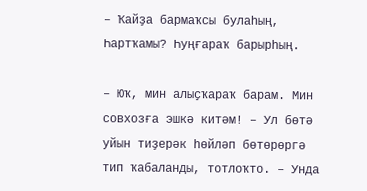– Ҡайҙа бармаҡсы булаһың, Һартҡамы? Һуңғараҡ барырһың.

– Юҡ, мин алыҫҡараҡ барам. Мин совхозға эшкә китәм! – Ул бөтә уйын тиҙерәк һөйләп бөтөрөргә тип ҡабаланды, тотлоҡто. – Унда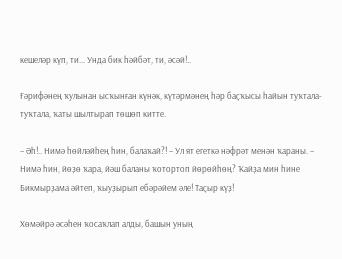кешеләр күп, ти... Унда бик һәйбәт, ти, әсәй!..

Ғәрифәнең ҡулынан ысҡынған күнәк, күтәрмәнең һәр баҫҡысы һайын туҡтала-туҡтала, ҡаты шылтырап төшөп китте.

– Әһ!.. Нимә һөйләйһең һин, балаҡай?! – Ул ят егеткә нәфрәт менән ҡараны. – Нимә һин, йөҙө ҡара, йәш баланы ҡотортоп йөрөйһөң? Ҡайҙа мин һине Бикмырҙама әйтеп, ҡыуҙырып ебәрәйем әле! Таҫыр күҙ!

Хөмәйрә әсәһен ҡосаҡлап алды, башын уның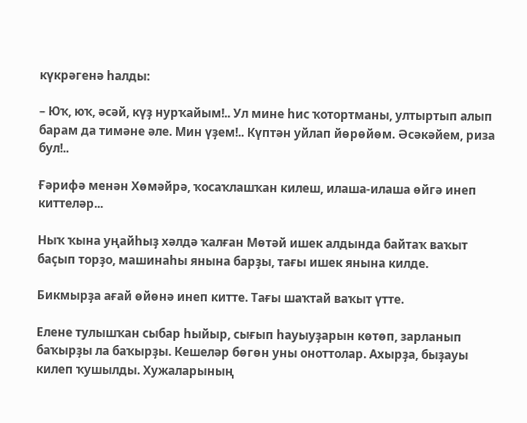күкрәгенә һалды:

– Юҡ, юҡ, әсәй, күҙ нурҡайым!.. Ул мине һис ҡотортманы, ултыртып алып барам да тимәне әле. Мин үҙем!.. Күптән уйлап йөрөйөм. Әсәкәйем, риза бул!..

Ғәрифә менән Хөмәйрә, ҡосаҡлашҡан килеш, илаша-илаша өйгә инеп киттеләр...

Ныҡ ҡына уңайһыҙ хәлдә ҡалған Мөтәй ишек алдында байтаҡ ваҡыт баҫып торҙо, машинаһы янына барҙы, тағы ишек янына килде.

Бикмырҙа ағай өйөнә инеп китте. Тағы шаҡтай ваҡыт үтте.

Елене тулышҡан сыбар һыйыр, сығып һауыуҙарын көтөп, зарланып баҡырҙы ла баҡырҙы. Кешеләр бөгөн уны оноттолар. Ахырҙа, быҙауы килеп ҡушылды. Хужаларының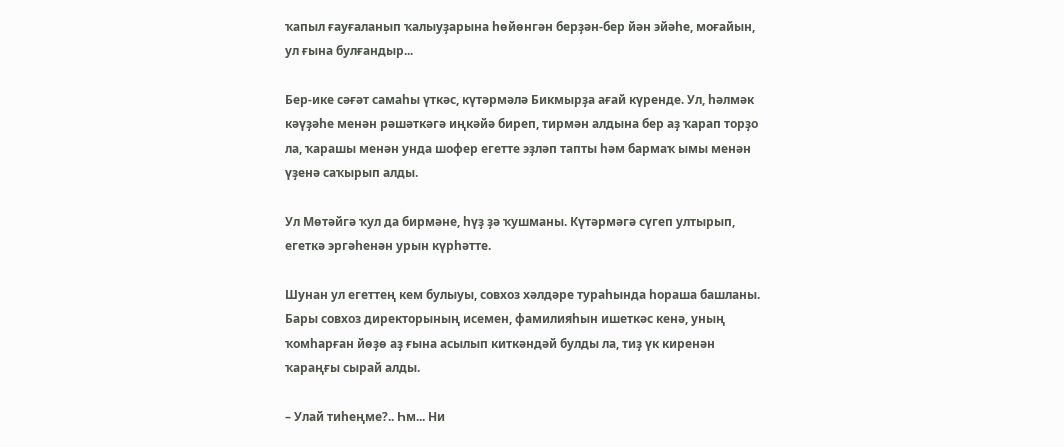ҡапыл ғауғаланып ҡалыуҙарына һөйөнгән берҙән-бер йән эйәһе, моғайын, ул ғына булғандыр...

Бер-ике сәғәт самаһы үткәс, күтәрмәлә Бикмырҙа ағай күренде. Ул, һәлмәк кәүҙәһе менән рәшәткәгә иңкәйә биреп, тирмән алдына бер аҙ ҡарап торҙо ла, ҡарашы менән унда шофер егетте эҙләп тапты һәм бармаҡ ымы менән үҙенә саҡырып алды.

Ул Мөтәйгә ҡул да бирмәне, һүҙ ҙә ҡушманы. Күтәрмәгә сүгеп ултырып, егеткә эргәһенән урын күрһәтте.

Шунан ул егеттең кем булыуы, совхоз хәлдәре тураһында һораша башланы. Бары совхоз директорының исемен, фамилияһын ишеткәс кенә, уның ҡомһарған йөҙө аҙ ғына асылып киткәндәй булды ла, тиҙ үк киренән ҡараңғы сырай алды.

– Улай тиһеңме?.. Һм... Ни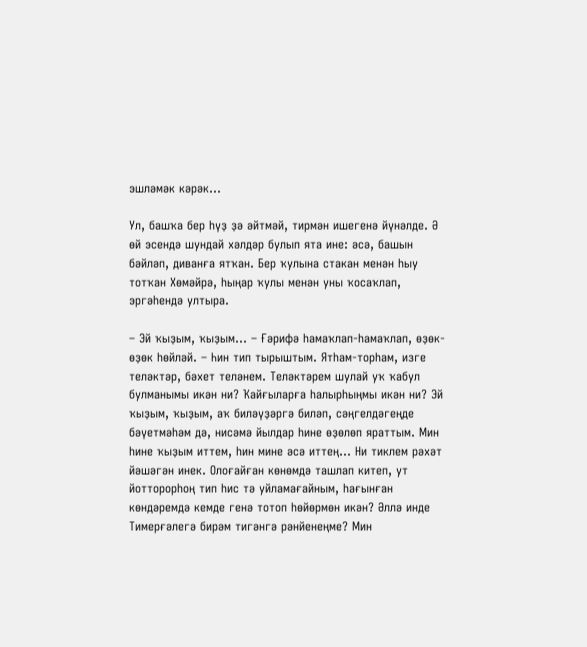эшләмәк кәрәк...

Ул, башҡа бер һүҙ ҙә әйтмәй, тирмән ишегенә йүнәлде. Ә өй эсендә шундай хәлдәр булып ята ине: әсә, башын бәйләп, диванға ятҡан. Бер ҡулына стакан менән һыу тотҡан Хөмәйрә, һыңар ҡулы менән уны ҡосаҡлап, эргәһендә ултыра.

– Эй ҡыҙым, ҡыҙым... – Ғәрифә һамаҡлап-һамаҡлап, өҙөк-өҙөк һөйләй. – Һин тип тырыштым. Ятһам-торһам, изге теләктәр, бәхет теләнем. Теләктәрем шулай уҡ ҡабул булманымы икән ни? Ҡайғыларға һалырһыңмы икән ни? Эй ҡыҙым, ҡыҙым, аҡ биләүҙәргә биләп, сәңгелдәгеңде бәүетмәһәм дә, нисәмә йылдар һине өҙөлөп яраттым. Мин һине ҡыҙым иттем, һин мине әсә иттең... Ни тиклем рәхәт йәшәгән инек. Олоғайған көнөмдә ташлап китеп, ут йотторорһоң тип һис тә уйламағайным, һағынған көндәремдә кемде генә тотоп һөйөрмөн икән? Әллә инде Тимерғәлегә бирәм тигәнгә рәнйенеңме? Мин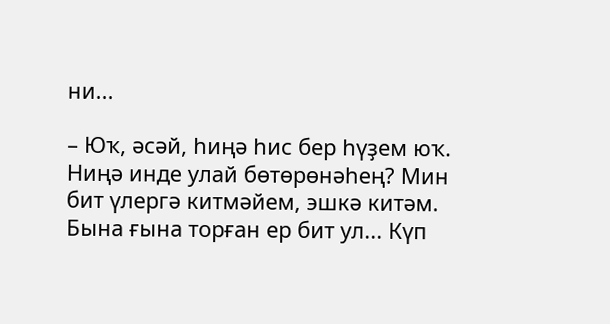ни...

– Юҡ, әсәй, һиңә һис бер һүҙем юҡ. Ниңә инде улай бөтөрөнәһең? Мин бит үлергә китмәйем, эшкә китәм. Бына ғына торған ер бит ул... Күп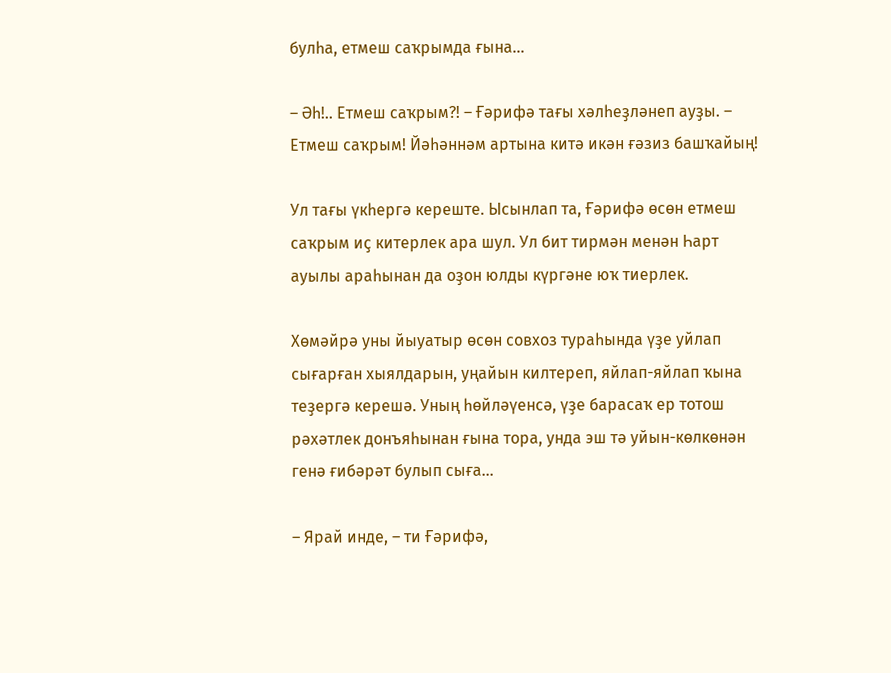булһа, етмеш саҡрымда ғына...

– Әһ!.. Етмеш саҡрым?! – Ғәрифә тағы хәлһеҙләнеп ауҙы. – Етмеш саҡрым! Йәһәннәм артына китә икән ғәзиз башҡайың!

Ул тағы үкһергә кереште. Ысынлап та, Ғәрифә өсөн етмеш саҡрым иҫ китерлек ара шул. Ул бит тирмән менән Һарт ауылы араһынан да оҙон юлды күргәне юҡ тиерлек.

Хөмәйрә уны йыуатыр өсөн совхоз тураһында үҙе уйлап сығарған хыялдарын, уңайын килтереп, яйлап-яйлап ҡына теҙергә керешә. Уның һөйләүенсә, үҙе барасаҡ ер тотош рәхәтлек донъяһынан ғына тора, унда эш тә уйын-көлкөнән генә ғибәрәт булып сыға...

– Ярай инде, – ти Ғәрифә,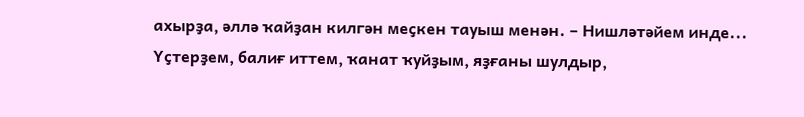ахырҙа, әллә ҡайҙан килгән меҫкен тауыш менән. – Нишләтәйем инде... Үҫтерҙем, балиғ иттем, ҡанат ҡуйҙым, яҙғаны шулдыр,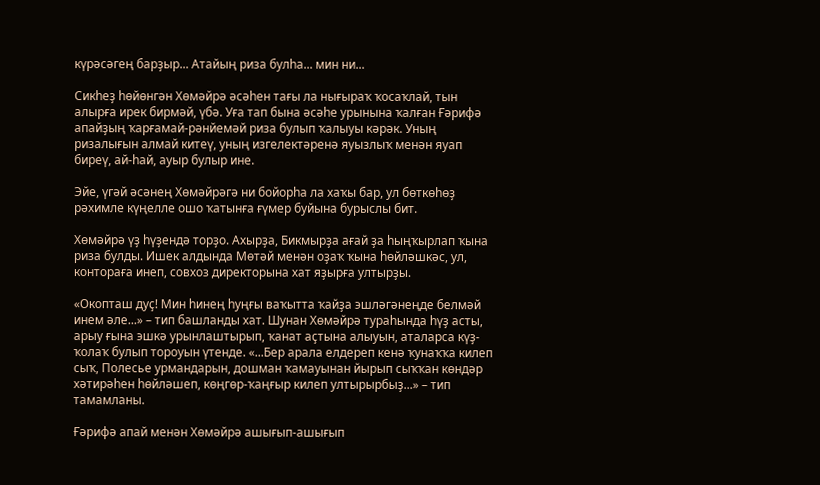күрәсәгең барҙыр... Атайың риза булһа... мин ни...

Сикһеҙ һөйөнгән Хөмәйрә әсәһен тағы ла нығыраҡ ҡосаҡлай, тын алырға ирек бирмәй, үбә. Уға тап бына әсәһе урынына ҡалған Ғәрифә апайҙың ҡарғамай-рәнйемәй риза булып ҡалыуы кәрәк. Уның ризалығын алмай китеү, уның изгелектәренә яуызлыҡ менән яуап биреү, ай-һай, ауыр булыр ине.

Эйе, үгәй әсәнең Хөмәйрәгә ни бойорһа ла хаҡы бар, ул бөткөһөҙ рәхимле күңелле ошо ҡатынға ғүмер буйына бурыслы бит.

Хөмәйрә үҙ һүҙендә торҙо. Ахырҙа, Бикмырҙа ағай ҙа һыңҡырлап ҡына риза булды. Ишек алдында Мөтәй менән оҙаҡ ҡына һөйләшкәс, ул, контораға инеп, совхоз директорына хат яҙырға ултырҙы.

«Окопташ дуҫ! Мин һинең һуңғы ваҡытта ҡайҙа эшләгәнеңде белмәй инем әле...» – тип башланды хат. Шунан Хөмәйрә тураһында һүҙ асты, арыу ғына эшкә урынлаштырып, ҡанат аҫтына алыуын, аталарса күҙ-ҡолаҡ булып тороуын үтенде. «...Бер арала елдереп кенә ҡунаҡҡа килеп сыҡ, Полесье урмандарын, дошман ҡамауынан йырып сыҡҡан көндәр хәтирәһен һөйләшеп, көңгөр-ҡаңғыр килеп ултырырбыҙ...» – тип тамамланы.

Ғәрифә апай менән Хөмәйрә ашығып-ашығып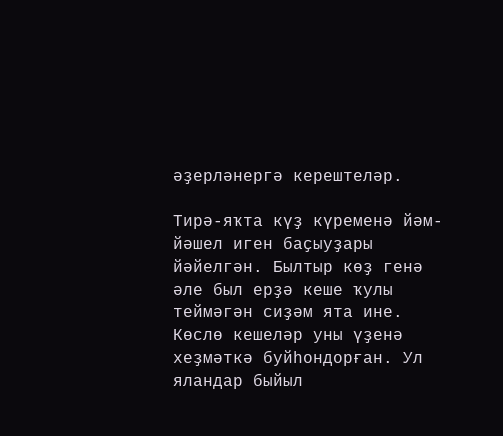әҙерләнергә керештеләр.

Тирә-яҡта күҙ күременә йәм-йәшел иген баҫыуҙары йәйелгән. Былтыр көҙ генә әле был ерҙә кеше ҡулы теймәгән сиҙәм ята ине. Көслө кешеләр уны үҙенә хеҙмәткә буйһондорған. Ул яландар быйыл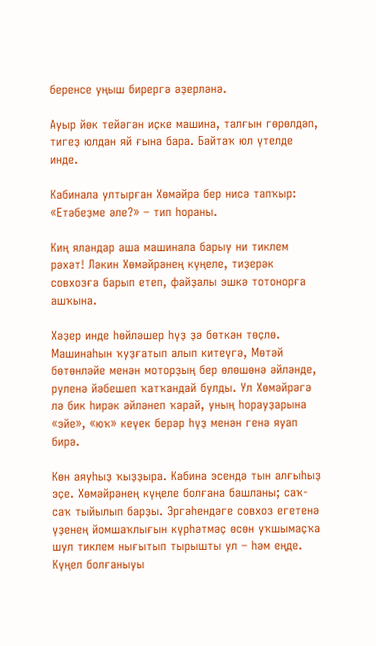беренсе уңыш бирергә әҙерләнә.

Ауыр йөк тейәгән иҫке машина, талғын гөрөлдәп, тигеҙ юлдан яй ғына бара. Байтаҡ юл үтелде инде.

Кабинала ултырған Хөмәйрә бер нисә тапҡыр: «Етәбеҙме әле?» – тип һораны.

Киң яландар аша машинала барыу ни тиклем рәхәт! Ләкин Хөмәйрәнең күңеле, тиҙерәк совхозға барып етеп, файҙалы эшкә тотонорға ашҡына.

Хәҙер инде һөйләшер һүҙ ҙә бөткән төҫлө. Машинаһын ҡуҙғатып алып китеүгә, Мөтәй бөтөнләйе менән моторҙың бер өлөшөнә әйләнде, руленә йәбешеп ҡатҡандай булды. Ул Хөмәйрәгә лә бик һирәк әйләнеп ҡарай, уның һорауҙарына «эйе», «юҡ» кеүек берәр һүҙ менән генә яуап бирә.

Көн аяуһыҙ ҡыҙҙыра. Кабина эсендә тын алғыһыҙ эҫе. Хөмәйрәнең күңеле болғана башланы; саҡ-саҡ тыйылып барҙы. Эргәһендәге совхоз егетенә үҙенең йомшаҡлығын күрһәтмәҫ өсөн уҡшымаҫҡа шул тиклем нығытып тырышты ул – һәм еңде. Күңел болғаныуы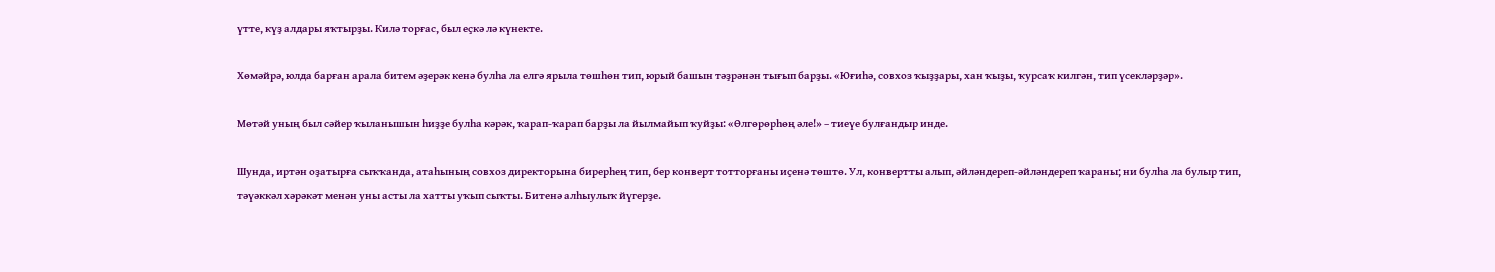үтте, күҙ алдары яҡтырҙы. Килә торғас, был еҫкә лә күнекте.

Хөмәйрә, юлда барған арала битем әҙерәк кенә булһа ла елгә ярыла төшһөн тип, юрый башын тәҙрәнән тығып барҙы. «Юғиһә, совхоз ҡыҙҙары, хан ҡыҙы, ҡурсаҡ килгән, тип үсекләрҙәр».

Мөтәй уның был сәйер ҡыланышын һиҙҙе булһа кәрәк, ҡарап-ҡарап барҙы ла йылмайып ҡуйҙы: «Өлгөрөрһөң әле!» – тиеүе булғандыр инде.

Шунда, иртән оҙатырға сыҡҡанда, атаһының совхоз директорына бирерһең тип, бер конверт тотторғаны иҫенә төштө. Ул, конвертты алып, әйләндереп-әйләндереп ҡараны; ни булһа ла булыр тип, тәүәккәл хәрәкәт менән уны асты ла хатты уҡып сыҡты. Битенә алһыулыҡ йүгерҙе.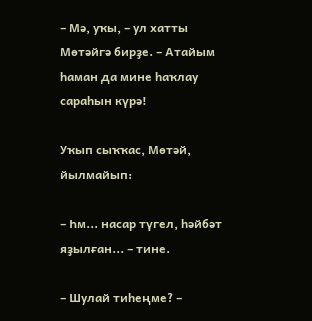– Мә, уҡы, – ул хатты Мөтәйгә бирҙе. – Атайым һаман да мине һаҡлау сараһын күрә!

Уҡып сыҡҡас, Мөтәй, йылмайып:

– Һм... насар түгел, һәйбәт яҙылған... – тине.

– Шулай тиһеңме? –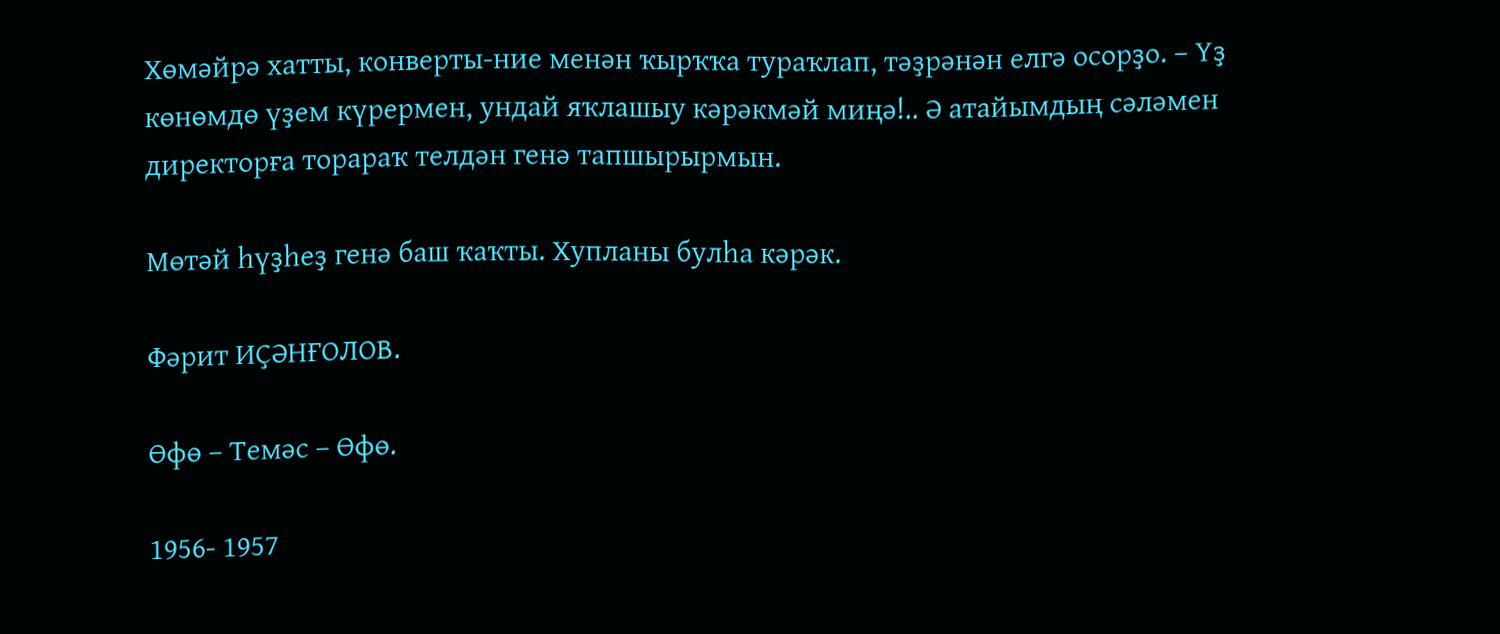Хөмәйрә хатты, конверты-ние менән ҡырҡҡа тураҡлап, тәҙрәнән елгә осорҙо. – Үҙ көнөмдө үҙем күрермен, ундай яҡлашыу кәрәкмәй миңә!.. Ә атайымдың сәләмен директорға торараҡ телдән генә тапшырырмын.

Мөтәй һүҙһеҙ генә баш ҡаҡты. Хупланы булһа кәрәк.

Фәрит ИҪӘНҒОЛОВ.

Өфө – Темәс – Өфө.

1956- 1957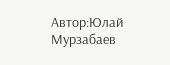Автор:Юлай Мурзабаев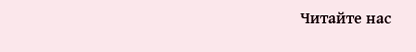Читайте нас